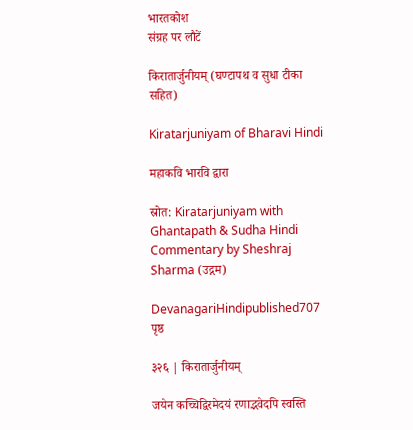भारतकोश
संग्रह पर लौटें

किरातार्जुनीयम् (घण्टापथ व सुधा टीका सहित)

Kiratarjuniyam of Bharavi Hindi

महाकवि भारवि द्वारा

स्रोत: Kiratarjuniyam with Ghantapath & Sudha Hindi Commentary by Sheshraj Sharma (उद्गम)

DevanagariHindipublished707 पृष्ठ

३२६ | किरातार्जुनीयम्

जयेन कच्चिद्विरमेदयं रणाद्भवेदपि स्वस्ति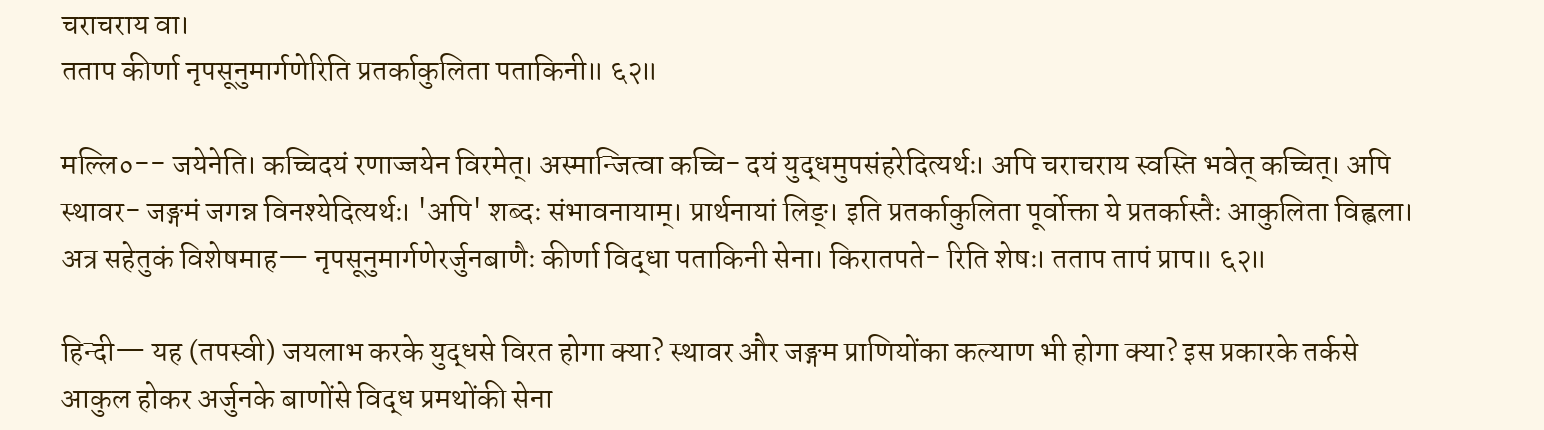चराचराय वा।
तताप कीर्णा नृपसूनुमार्गणेरिति प्रतर्काकुलिता पताकिनी॥ ६२॥

मल्लि०-- जयेनेति। कच्चिदयं रणाज्जयेन विरमेत्। अस्मान्जित्वा कच्चि- दयं युद्धमुपसंहरेदित्यर्थः। अपि चराचराय स्वस्ति भवेत् कच्चित्। अपि स्थावर- जङ्गमं जगन्न विनश्येदित्यर्थः। 'अपि' शब्दः संभावनायाम्। प्रार्थनायां लिङ्। इति प्रतर्काकुलिता पूर्वोक्ता ये प्रतर्कास्तैः आकुलिता विह्वला। अत्र सहेतुकं विशेषमाह— नृपसूनुमार्गणेरर्जुनबाणैः कीर्णा विद्धा पताकिनी सेना। किरातपते- रिति शेषः। तताप तापं प्राप॥ ६२॥

हिन्दी— यह (तपस्वी) जयलाभ करके युद्धसे विरत होगा क्या? स्थावर और जङ्गम प्राणियोंका कल्याण भी होगा क्या? इस प्रकारके तर्कसे आकुल होकर अर्जुनके बाणोंसे विद्ध प्रमथोंकी सेना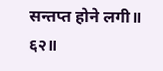सन्तप्त होने लगी॥ ६२॥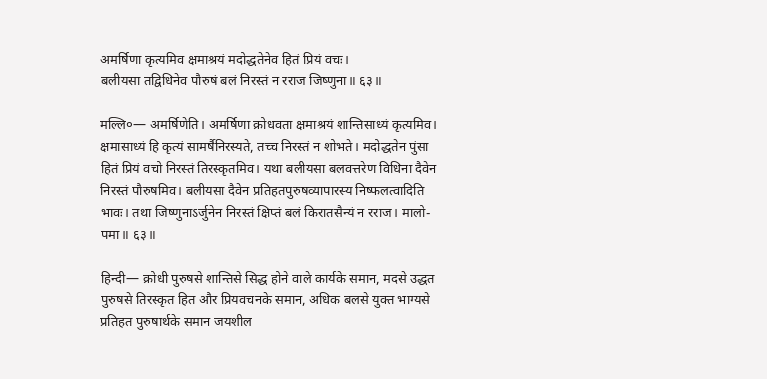अमर्षिणा कृत्यमिव क्षमाश्रयं मदोद्धतेनेव हितं प्रियं वचः।
बलीयसा तद्विधिनेव पौरुषं बलं निरस्तं न रराज जिष्णुना॥ ६३॥

मल्लि०— अमर्षिणेति। अमर्षिणा क्रोधवता क्षमाश्रयं शान्तिसाध्यं कृत्यमिव। क्षमासाध्यं हि कृत्यं सामर्षैनिरस्यते, तच्च निरस्तं न शोभते। मदोद्धतेन पुंसा हितं प्रियं वचो निरस्तं तिरस्कृतमिव। यथा बलीयसा बलवत्तरेण विधिना दैवेन निरस्तं पौरुषमिव। बलीयसा दैवेन प्रतिहतपुरुषव्यापारस्य निष्फलत्वादिति भावः। तथा जिष्णुनाऽर्जुनेन निरस्तं क्षिप्तं बलं किरातसैन्यं न रराज। मालो- पमा॥ ६३॥

हिन्दी— क्रोधी पुरुषसे शान्तिसे सिद्ध होने वाले कार्यके समान, मदसे उद्धत पुरुषसे तिरस्कृत हित और प्रियवचनके समान, अधिक बलसे युक्त भाग्यसे प्रतिहत पुरुषार्थके समान जयशील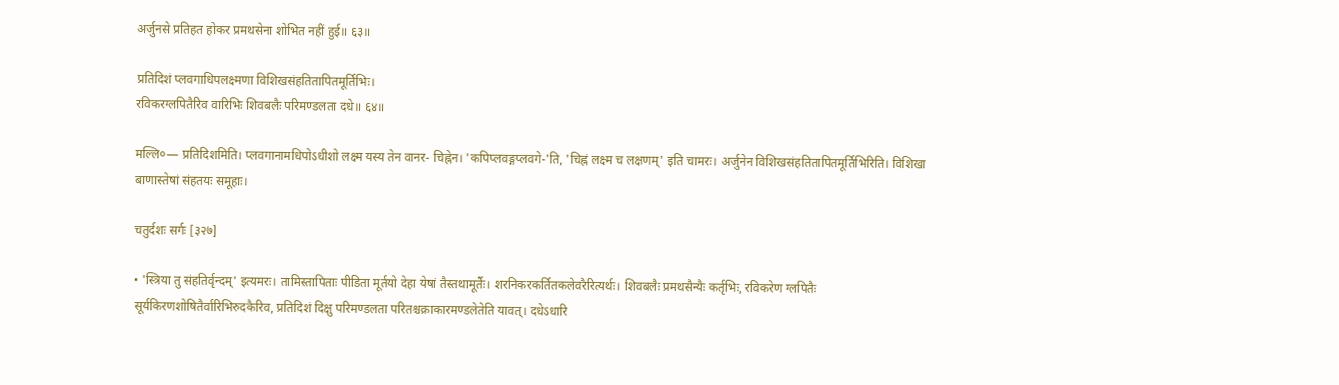अर्जुनसे प्रतिहत होकर प्रमथसेना शोभित नहीं हुई॥ ६३॥

प्रतिदिशं प्लवगाधिपलक्ष्मणा विशिखसंहतितापितमूर्तिभिः।
रविकरग्लपितैरिव वारिभिः शिवबलैः परिमण्डलता दधे॥ ६४॥

मल्लि०— प्रतिदिशमिति। प्लवगानामधिपोऽधीशो लक्ष्म यस्य तेन वानर- चिह्नेन। 'कपिप्लवङ्गप्लवगे-'ति, 'चिह्नं लक्ष्म च लक्षणम्' इति चामरः। अर्जुनेन विशिखसंहतितापितमूर्तिभिरिति। विशिखा बाणास्तेषां संहतयः समूहाः।

चतुर्दशः सर्गः [३२७]

• 'स्त्रिया तु संहतिर्वृन्दम्' इत्यमरः। तामिस्तापिताः पीडिता मूर्तयो देहा येषां तैस्तथामूर्तैः। शरनिकरकर्तितकलेवरैरित्यर्थः। शिवबलैः प्रमथसैन्यैः कर्तृभिः, रविकरेण ग्लपितैः सूर्यकिरणशोषितैर्वारिभिरुदकैरिव, प्रतिदिशं दिक्षु परिमण्डलता परितश्चक्राकारमण्डलेतेति यावत्। दधेऽधारि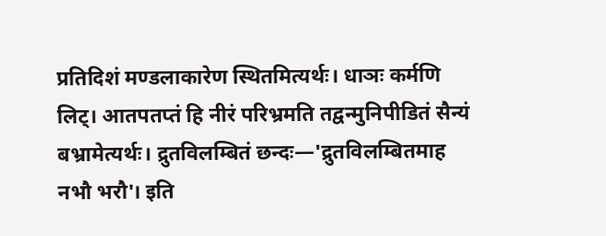प्रतिदिशं मण्डलाकारेण स्थितमित्यर्थः। धाञः कर्मणि लिट्। आतपतप्तं हि नीरं परिभ्रमति तद्वन्मुनिपीडितं सैन्यं बभ्रामेत्यर्थः। द्रुतविलम्बितं छन्दः—'द्रुतविलम्बितमाह नभौ भरौ'। इति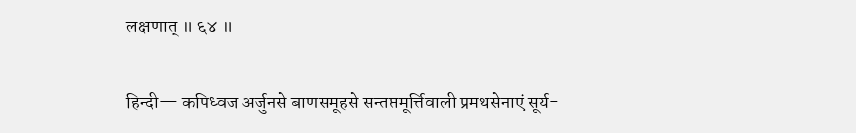लक्षणात् ॥ ६४ ॥

हिन्दी— कपिध्वज अर्जुनसे बाणसमूहसे सन्तप्तमूर्त्तिवाली प्रमथसेनाएं सूर्य-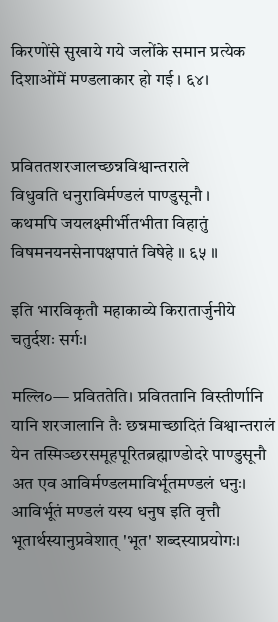किरणोंसे सुखाये गये जलोंके समान प्रत्येक दिशाओंमें मण्डलाकार हो गई । ६४।


प्रविततशरजालच्छन्नविश्वान्तराले
विधुवति धनुराविर्मण्डलं पाण्डुसूनौ ।
कथमपि जयलक्ष्मीर्भीतभीता विहातुं
विषमनयनसेनापक्षपातं विषेहे ॥ ६५ ॥

इति भारविकृतौ महाकाव्ये किरातार्जुनीये चतुर्दशः सर्गः।

मल्लि०— प्रविततेति। प्रविततानि विस्तीर्णानि यानि शरजालानि तैः छन्नमाच्छादितं विश्वान्तरालं येन तस्मिञ्छरसमूहपूरितब्रह्माण्डोदरे पाण्डुसूनौ अत एव आविर्मण्डलमाविर्भूतमण्डलं धनुः। आविर्भूतं मण्डलं यस्य धनुष इति वृत्तौ भूतार्थस्यानुप्रवेशात् 'भूत' शब्दस्याप्रयोगः।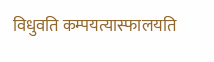विधुवति कम्पयत्यास्फालयति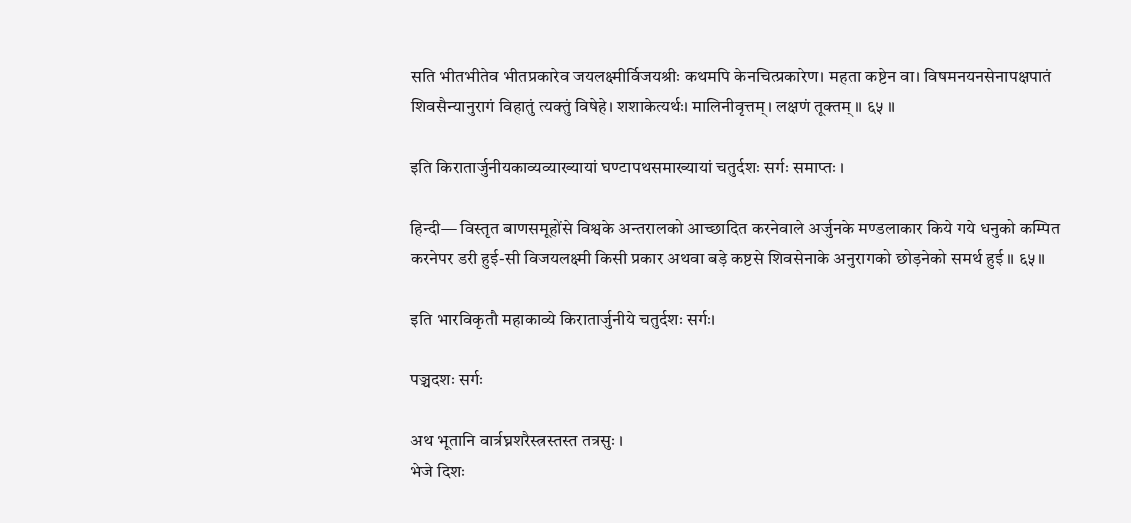सति भीतभीतेव भीतप्रकारेव जयलक्ष्मीर्विजयश्रीः कथमपि केनचित्प्रकारेण। महता कष्टेन वा। विषमनयनसेनापक्षपातं शिवसैन्यानुरागं विहातुं त्यक्तुं विषेहे। शशाकेत्यर्थः। मालिनीवृत्तम्। लक्षणं तूक्तम् ॥ ६५ ॥

इति किरातार्जुनीयकाव्यव्याख्यायां घण्टापथसमाख्यायां चतुर्दशः सर्गः समाप्तः ।

हिन्दी— विस्तृत बाणसमूहोंसे विश्वके अन्तरालको आच्छादित करनेवाले अर्जुनके मण्डलाकार किये गये धनुको कम्पित करनेपर डरी हुई-सी विजयलक्ष्मी किसी प्रकार अथवा बड़े कष्टसे शिवसेनाके अनुरागको छोड़नेको समर्थ हुई ॥ ६५॥

इति भारविकृतौ महाकाव्ये किरातार्जुनीये चतुर्दशः सर्गः।

पञ्चदशः सर्गः

अथ भूतानि वार्त्रघ्नशरैस्त्रस्तस्त तत्रसुः ।
भेजे दिशः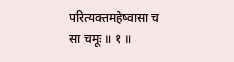परित्यक्तमहेष्वासा च सा चमूः ॥ १ ॥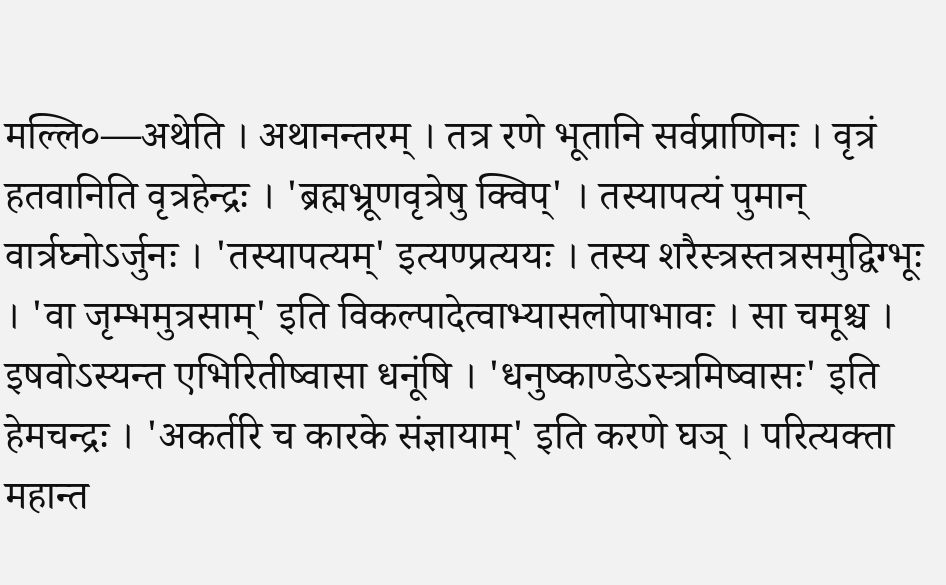मल्लि०—अथेति । अथानन्तरम् । तत्र रणे भूतानि सर्वप्राणिनः । वृत्रं हतवानिति वृत्रहेन्द्रः । 'ब्रह्मभ्रूणवृत्रेषु क्विप्' । तस्यापत्यं पुमान् वार्त्रघ्नोऽर्जुनः । 'तस्यापत्यम्' इत्यण्प्रत्ययः । तस्य शरैस्त्रस्तत्रसमुद्विग्भूः । 'वा जृम्भमुत्रसाम्' इति विकल्पादेत्वाभ्यासलोपाभावः । सा चमूश्च । इषवोऽस्यन्त एभिरितीष्वासा धनूंषि । 'धनुष्काण्डेऽस्त्रमिष्वासः' इति हेमचन्द्रः । 'अकर्तरि च कारके संज्ञायाम्' इति करणे घञ् । परित्यक्ता महान्त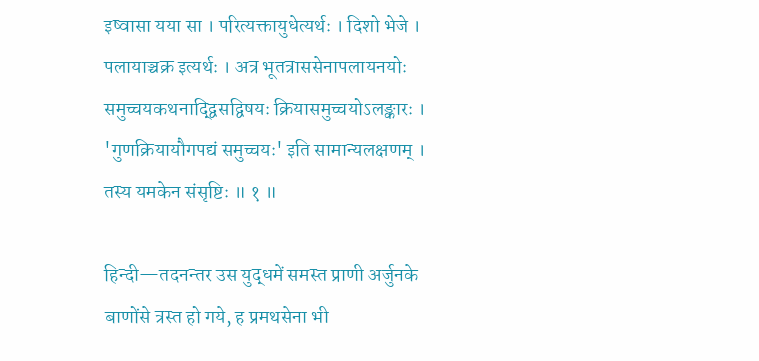इष्वासा यया सा । परित्यक्तायुधेत्यर्थः । दिशो भेजे । पलायाञ्चक्र इत्यर्थः । अत्र भूतत्राससेनापलायनयोः समुच्चयकथनाद्द्विसद्विषयः क्रियासमुच्चयोऽलङ्कारः । 'गुणक्रियायौगपद्यं समुच्चयः' इति सामान्यलक्षणम् । तस्य यमकेन संसृष्टिः ॥ १ ॥

हिन्दी—तदनन्तर उस युद्धमें समस्त प्राणी अर्जुनके बाणोंसे त्रस्त हो गये, ह प्रमथसेना भी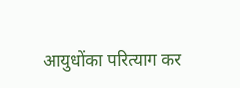आयुधोंका परित्याग कर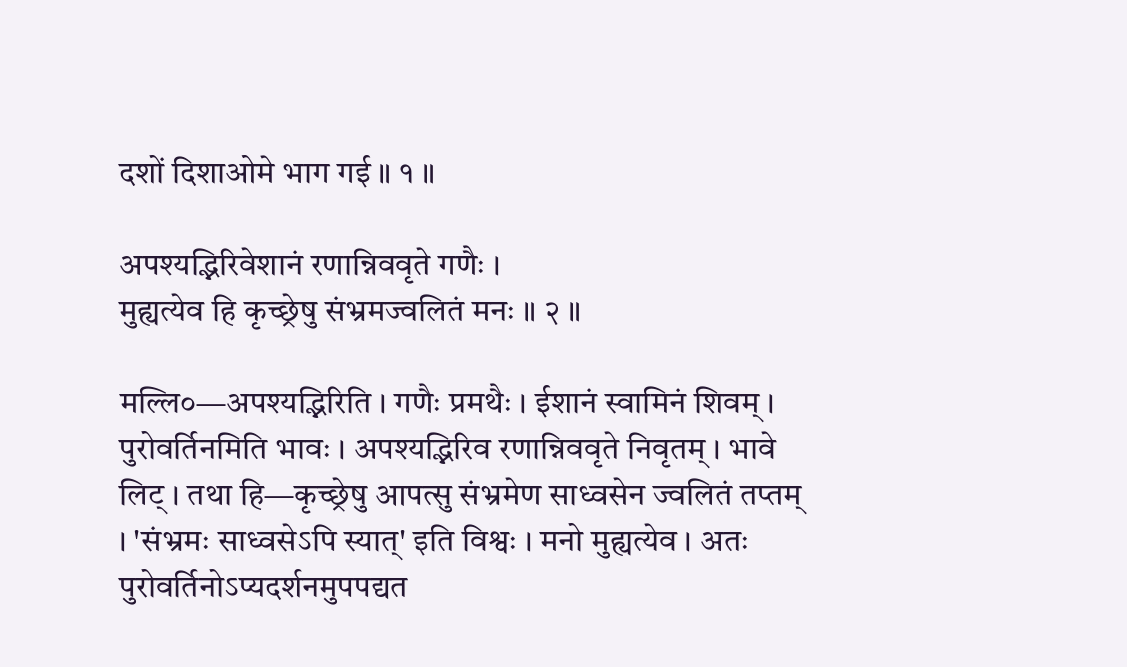दशों दिशाओमे भाग गई ॥ १ ॥

अपश्यद्भिरिवेशानं रणान्निववृते गणैः ।
मुह्यत्येव हि कृच्छ्रेषु संभ्रमज्वलितं मनः ॥ २ ॥

मल्लि०—अपश्यद्भिरिति । गणैः प्रमथैः । ईशानं स्वामिनं शिवम् । पुरोवर्तिनमिति भावः । अपश्यद्भिरिव रणान्निववृते निवृतम् । भावे लिट् । तथा हि—कृच्छ्रेषु आपत्सु संभ्रमेण साध्वसेन ज्वलितं तप्तम् । 'संभ्रमः साध्वसेऽपि स्यात्' इति विश्वः । मनो मुह्यत्येव । अतः पुरोवर्तिनोऽप्यदर्शनमुपपद्यत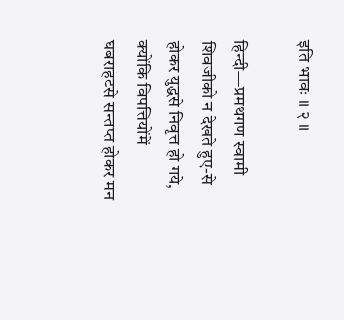इति भावः ॥ २ ॥

हिन्दी—प्रमथगण स्वामी शिवजीको न देखते हुए-से होकर युद्धसे निवृत्त हो गये, क्योंकि विपत्तियोंमें घबराहटसे सन्तप्त होकर मन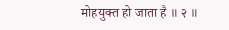मोहयुक्त हो जाता है ॥ २ ॥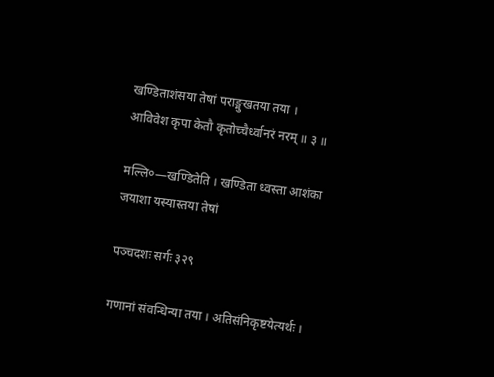खण्डिताशंसया तेषां पराङ्मुखतया तया ।
आविवेश कृपा केतौ कृतोच्चैर्ध्वानरं नरम् ॥ ३ ॥

मल्लि०—खण्डितेति । खण्डिता ध्वस्ता आशंका जयाशा यस्यास्तया तेषां

पञ्चदशः सर्गः ३२९

गणानां संवन्धिन्या तया । अतिसंनिकृष्टयेत्यर्थः ।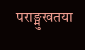पराङ्मुखतया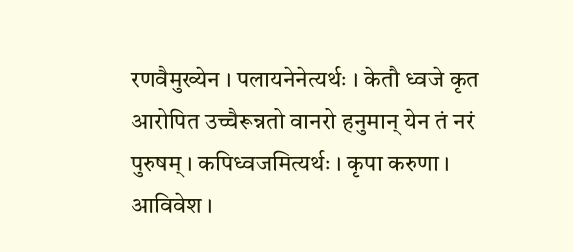रणवैमुख्येन । पलायनेनेत्यर्थः । केतौ ध्वजे कृत आरोपित उच्चैरून्नतो वानरो हनुमान् येन तं नरं पुरुषम् । कपिध्वजमित्यर्थः । कृपा करुणा । आविवेश ।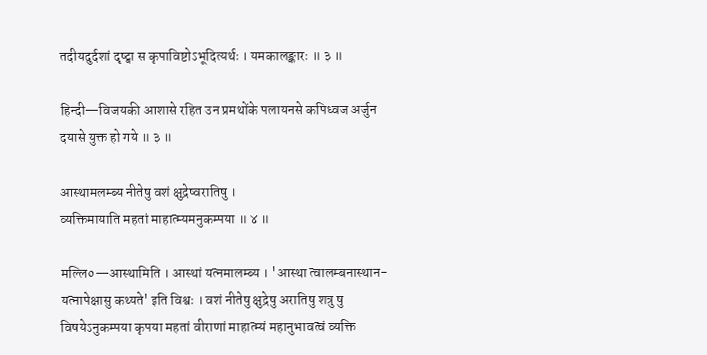तदीयदुर्दशां दृष्ट्वा स कृपाविष्टोऽभूदित्यर्थः । यमकालङ्कारः ॥ ३ ॥

हिन्दी—विजयकी आशासे रहित उन प्रमथोंके पलायनसे कपिध्वज अर्जुन दयासे युक्त हो गये ॥ ३ ॥

आस्थामलम्ब्य नीतेषु वशं क्षुद्रेष्वरातिषु ।
व्यक्तिमायाति महतां माहात्म्यमनुकम्पया ॥ ४ ॥

मल्लि०—आस्थामिति । आस्थां यत्नमालम्ब्य । 'आस्था त्वालम्बनास्थान-यत्नापेक्षासु कथ्यते' इति विश्वः । वशं नीतेषु क्षुद्रेषु अरातिषु शत्रु षु विषयेऽनुकम्पया कृपया महतां वीराणां माहात्म्यं महानुभावत्वं व्यक्ति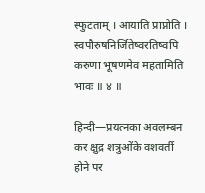स्फुटताम् । आयाति प्राप्नोति । स्वपौरुषनिर्जितेष्वरतिष्वपि करुणा भूषणमेव महतामिति भावः ॥ ४ ॥

हिन्दी—प्रयत्नका अवलम्बन कर क्षुद्र शत्रुओंके वशवर्ती होने पर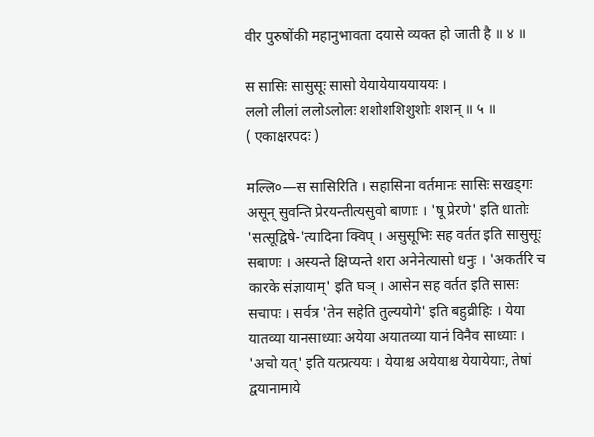वीर पुरुषोंकी महानुभावता दयासे व्यक्त हो जाती है ॥ ४ ॥

स सासिः सासुसूः सासो येयायेयाययाययः ।
ललो लीलां ललोऽलोलः शशोशशिशुशोः शशन् ॥ ५ ॥
( एकाक्षरपदः )

मल्लि०—स सासिरिति । सहासिना वर्तमानः सासिः सखड्गः असून् सुवन्ति प्रेरयन्तीत्यसुवो बाणाः । 'षू प्रेरणे' इति धातोः 'सत्सूद्विषे-'त्यादिना क्विप् । असुसूभिः सह वर्तत इति सासुसूः सबाणः । अस्यन्ते क्षिप्यन्ते शरा अनेनेत्यासो धनुः । 'अकर्तरि च कारके संज्ञायाम्' इति घञ् । आसेन सह वर्तत इति सासः सचापः । सर्वत्र 'तेन सहेति तुल्ययोगे' इति बहुव्रीहिः । येया यातव्या यानसाध्याः अयेया अयातव्या यानं विनैव साध्याः । 'अचो यत्' इति यत्प्रत्ययः । येयाश्च अयेयाश्च येयायेयाः, तेषां द्वयानामाये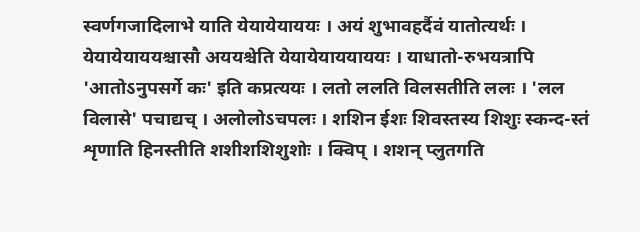स्वर्णगजादिलाभे याति येयायेयाययः । अयं शुभावहर्दैवं यातोत्यर्थः । येयायेयाययश्चासौ अययश्चेति येयायेयाययाययः । याधातो-रुभयत्रापि 'आतोऽनुपसर्गे कः' इति कप्रत्ययः । लतो ललति विलसतीति ललः । 'लल विलासे' पचाद्यच् । अलोलोऽचपलः । शशिन ईशः शिवस्तस्य शिशुः स्कन्द-स्तं शृणाति हिनस्तीति शशीशशिशुशोः । क्विप् । शशन् प्लुतगति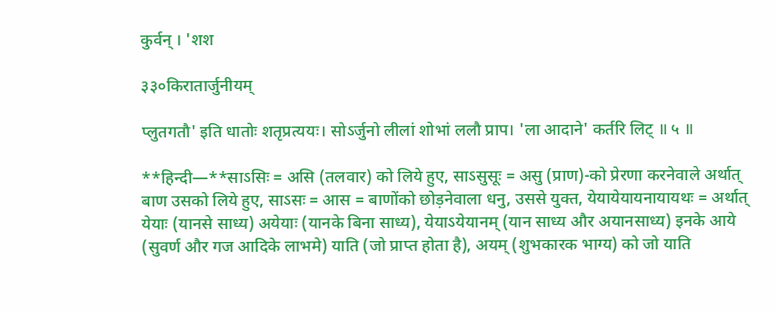कुर्वन् । 'शश

३३०किरातार्जुनीयम्

प्लुतगतौ' इति धातोः शतृप्रत्ययः। सोऽर्जुनो लीलां शोभां ललौ प्राप। 'ला आदाने' कर्तरि लिट् ॥ ५ ॥

**हिन्दी—**साऽसिः = असि (तलवार) को लिये हुए, साऽसुसूः = असु (प्राण)-को प्रेरणा करनेवाले अर्थात् बाण उसको लिये हुए, साऽसः = आस = बाणोंको छोड़नेवाला धनु, उससे युक्त, येयायेयायनायायथः = अर्थात् येयाः (यानसे साध्य) अयेयाः (यानके बिना साध्य), येयाऽयेयानम् (यान साध्य और अयानसाध्य) इनके आये (सुवर्ण और गज आदिके लाभमे) याति (जो प्राप्त होता है), अयम् (शुभकारक भाग्य) को जो याति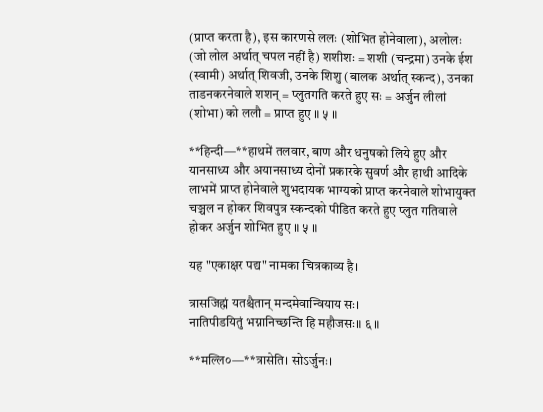(प्राप्त करता है), इस कारणसे ललः (शोभित होनेवाला), अलोलः (जो लोल अर्थात् चपल नहीं है) शशीशः = शशी (चन्द्रमा) उनके ईश (स्वामी) अर्थात् शिवजी, उनके शिशु (बालक अर्थात् स्कन्द), उनका ताडनकरनेवाले शशन् = प्लुतगति करते हुए सः = अर्जुन लीलां (शोभा) को ललौ = प्राप्त हुए ॥ ५ ॥

**हिन्दी—**हाथमें तलवार, बाण और धनुषको लिये हुए और यानसाध्य और अयानसाध्य दोनों प्रकारके सुवर्ण और हाथी आदिके लाभमें प्राप्त होनेवाले शुभदायक भाग्यको प्राप्त करनेवाले शोभायुक्त चञ्चल न होकर शिवपुत्र स्कन्दको पीडित करते हुए प्लुत गतिवाले होकर अर्जुन शोभित हुए ॥ ५ ॥

यह "एकाक्षर पद्य" नामका चित्रकाव्य है।

त्रासजिह्मं यतश्चैतान् मन्दमेवान्वियाय सः।
नातिपीडयितुं भग्नानिच्छन्ति हि महौजसः॥ ६ ॥

**मल्लि०—**त्रासेति। सोऽर्जुनः।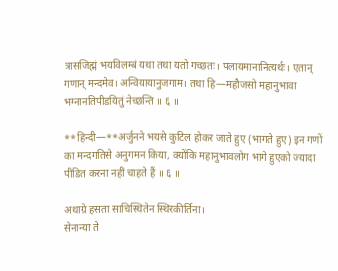त्रासजिह्मं भयविलम्बं यथा तथा यतो गच्छतः। पलायमानानित्यर्थः। एतान् गणान् मन्दमेव। अन्वियायानुजगाम। तथा हि—महौजसो महानुभावा भग्नानतिपीडयितुं नेच्छन्ति ॥ ६ ॥

**हिन्दी—**अर्जुनने भयसे कुटिल होकर जाते हुए (भागते हुए) इन गणों का मन्दगतिसे अनुगमन किया, क्योंकि महानुभावलोग भागे हुएको ज्यादा पीडित करना नहीं चाहते हैं ॥ ६ ॥

अथाग्रे हसता साचिस्थितेन स्थिरकीर्तिना।
सेनान्या ते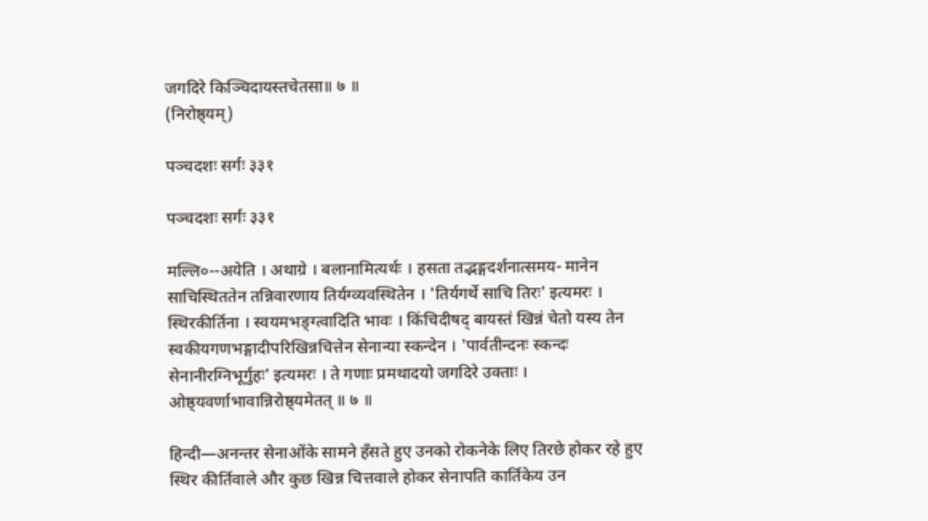जगदिरे किञ्चिदायस्तचेतसा॥ ७ ॥
(निरोष्ठ्यम्)

पञ्चदशः सर्गः ३३१

पञ्चदशः सर्गः ३३१

मल्लि०--अयेति । अथाग्रे । बलानामित्यर्थः । हसता तद्भङ्गदर्शनात्समय- मानेन साचिस्थिततेन तन्निवारणाय तिर्यग्व्यवस्थितेन । 'तिर्यगर्थे साचि तिरः' इत्यमरः । स्थिरकीर्तिना । स्वयमभङ्ग्त्वादिति भावः । किंचिदीषद् बायस्तं खिन्नं चेतो यस्य तेन स्वकीयगणभङ्गादीपरिखिन्नचित्तेन सेनान्या स्कन्देन । 'पार्वतीन्दनः स्कन्दः सेनानीरग्निभूर्गुहः' इत्यमरः । ते गणाः प्रमथादयो जगदिरे उक्ताः । ओष्ठ्यवर्णाभावान्निरोष्ठ्यमेतत् ॥ ७ ॥

हिन्दी—अनन्तर सेनाओंके सामने हँसते हुए उनको रोकनेके लिए तिरछे होकर रहे हुए स्थिर कीर्तिवाले और कुछ खिन्न चित्तवाले होकर सेनापति कार्तिकेय उन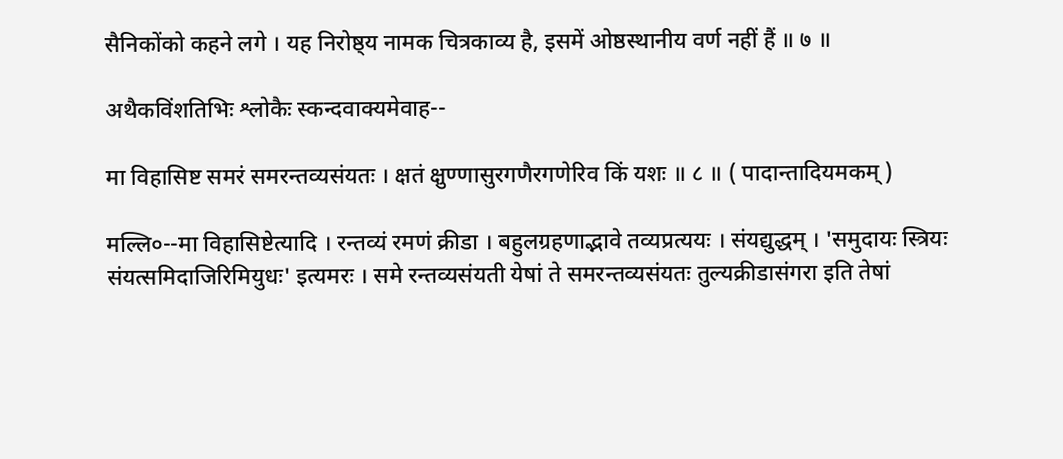सैनिकोंको कहने लगे । यह निरोष्ठ्य नामक चित्रकाव्य है, इसमें ओष्ठस्थानीय वर्ण नहीं हैं ॥ ७ ॥

अथैकविंशतिभिः श्लोकैः स्कन्दवाक्यमेवाह--

मा विहासिष्ट समरं समरन्तव्यसंयतः । क्षतं क्षुण्णासुरगणैरगणेरिव किं यशः ॥ ८ ॥ ( पादान्तादियमकम् )

मल्लि०--मा विहासिष्टेत्यादि । रन्तव्यं रमणं क्रीडा । बहुलग्रहणाद्भावे तव्यप्रत्ययः । संयद्युद्धम् । 'समुदायः स्त्रियः संयत्समिदाजिरिमियुधः' इत्यमरः । समे रन्तव्यसंयती येषां ते समरन्तव्यसंयतः तुल्यक्रीडासंगरा इति तेषां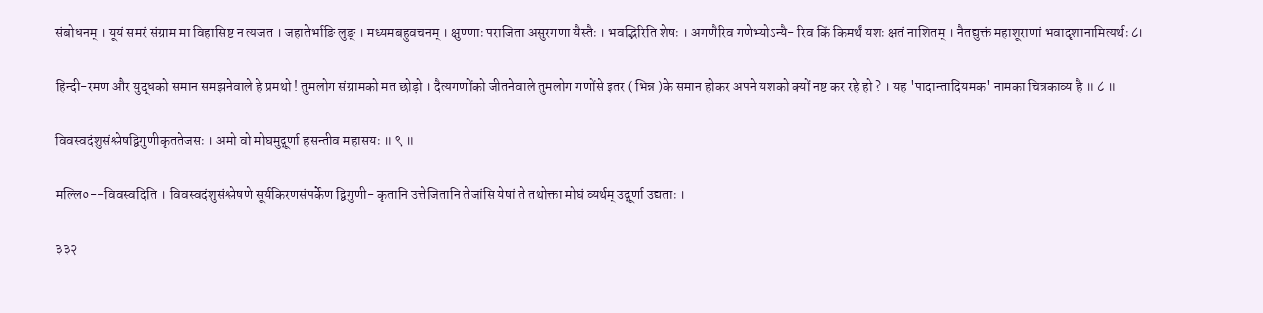संबोधनम् । यूयं समरं संग्राम मा विहासिष्ट न त्यजत । जहातेर्भाङि लुङ् । मध्यमबहुवचनम् । क्षुण्णाः पराजिता असुरगणा यैस्तैः । भवद्भिरिति शेषः । अगणैरिव गणेभ्योऽन्यै- रिव किं किमर्थं यशः क्षतं नाशितम् । नैतद्युक्तं महाशूराणां भवादृशानामित्यर्थः ८।

हिन्दी-रमण और युद्धको समान समझनेवाले हे प्रमथो ! तुमलोग संग्रामको मत छोड़ो । दैत्यगणोंको जीतनेवाले तुमलोग गणोंसे इतर ( भिन्न )के समान होकर अपने यशको क्यों नष्ट कर रहे हो ? । यह 'पादान्तादियमक' नामका चित्रकाव्य है ॥ ८ ॥

विवस्वदंशुसंश्लेषद्विगुणीकृततेजसः । अमो वो मोघमुद्गूर्णा हसन्तीव महासयः ॥ ९ ॥

मल्लि०--विवस्वदिति । विवस्वदंशुसंश्लेषणे सूर्यकिरणसंपर्केण द्विगुणी- कृतानि उत्तेजितानि तेजांसि येषां ते तथोक्ता मोघं व्यर्थम् उद्गूर्णा उद्यताः ।

३३२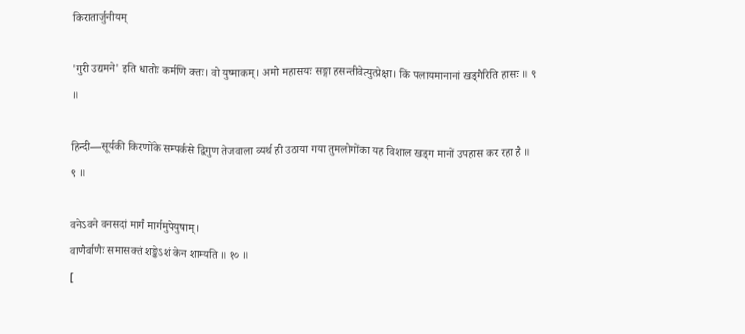किरातार्जुनीयम्

'गुरी उद्यमने' इति धातोः कर्मणि क्तः। वो युष्माकम्। अमो महासयः सङ्गा हसन्तीवेत्युत्प्रेक्षा। किं पलायमानानां खड्गैरिति हासः ॥ ९ ॥

हिन्दी—सूर्यकी किरणोंके सम्पर्कसे द्विगुण तेजवाला व्यर्थ ही उठाया गया तुमलोगोंका यह विशाल खड्ग मानों उपहास कर रहा है ॥ ९ ॥

वनेऽवने वनसदां मार्गं मार्गमुपेयुषाम्।
वाणैर्वाणैः समासक्तं शङ्केऽशं केन शाम्यति ॥ १० ॥
[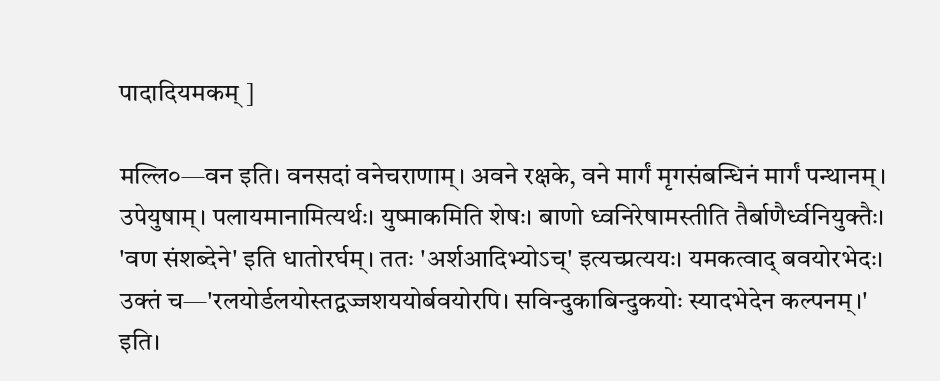पादादियमकम् ]

मल्लि०—वन इति। वनसदां वनेचराणाम्। अवने रक्षके, वने मार्गं मृगसंबन्धिनं मार्गं पन्थानम्। उपेयुषाम्। पलायमानामित्यर्थः। युष्माकमिति शेषः। बाणो ध्वनिरेषामस्तीति तैर्बाणैर्ध्वनियुक्तैः। 'वण संशब्देने' इति धातोरर्घम्। ततः 'अर्शआदिभ्योऽच्' इत्यच्प्रत्ययः। यमकत्वाद् बवयोरभेदः। उक्तं च—'रलयोर्डलयोस्तद्वज्जशययोर्बवयोरपि। सविन्दुकाबिन्दुकयोः स्यादभेदेन कल्पनम्।' इति।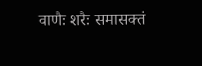वाणैः शरैः समासक्तं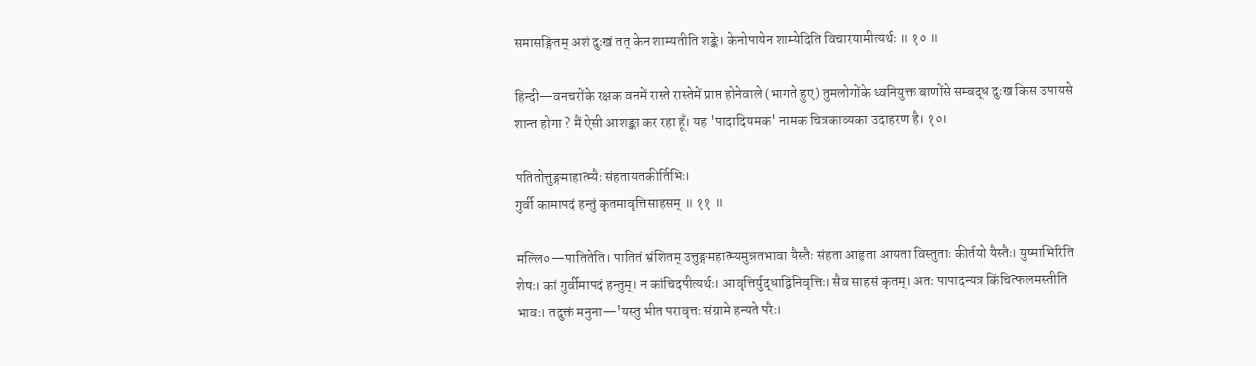समासङ्गितम् अशं दुःखं तत् केन शाम्यतीति शङ्के। केनोपायेन शाम्येदिति विचारयामीत्यर्थः ॥ १० ॥

हिन्दी—वनचरोंके रक्षक वनमें रास्ते रास्तेमें प्राप्त होनेवाले (भागते हुए) तुमलोगोंके ध्वनियुक्त बाणोंसे सम्बद्ध दुःख किस उपायसे शान्त होगा ? मैं ऐसी आशङ्का कर रहा हूँ। यह 'पादादियमक' नामक चित्रकाव्यका उदाहरण है। १०।

पतितोत्तुङ्गमाहात्म्यैः संहतायतकीर्तिभिः।
गुर्वी कामापदं हन्तुं कृतमावृत्तिसाहसम् ॥ ११ ॥

मल्लि०—पातितेति। पातितं भ्रंशितम् उत्तुङ्गमहात्म्यमुन्नतभावा यैस्तैः संहता आहृता आयता विस्तुताः कीर्तयो यैस्तैः। युष्माभिरिति शेषः। कां गुर्वीमापदं हन्तुम्। न कांचिदपीत्यर्थः। आवृत्तिर्युद्धाद्विनिवृत्तिः। सैव साहसं कृतम्। अतः पापादन्यत्र किंचित्फलमस्तीति भावः। तदुक्तं मनुना—'यस्तु भीत परावृत्तः संग्रामे हन्यते परैः।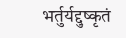भर्तुर्यद्दुष्कृतं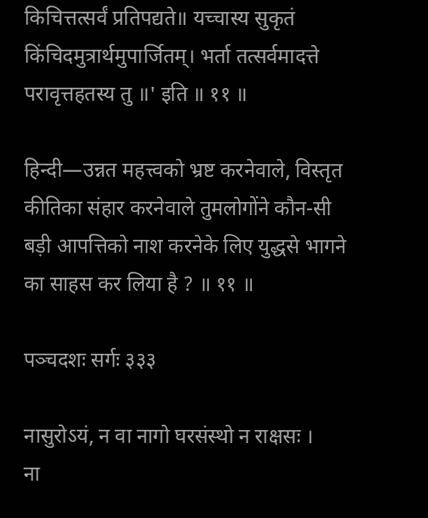किचित्तत्सर्वं प्रतिपद्यते॥ यच्चास्य सुकृतं किंचिदमुत्रार्थमुपार्जितम्। भर्ता तत्सर्वमादत्ते परावृत्तहतस्य तु ॥' इति ॥ ११ ॥

हिन्दी—उन्नत महत्त्वको भ्रष्ट करनेवाले, विस्तृत कीतिका संहार करनेवाले तुमलोगोंने कौन-सी बड़ी आपत्तिको नाश करनेके लिए युद्धसे भागने का साहस कर लिया है ? ॥ ११ ॥

पञ्चदशः सर्गः ३३३

नासुरोऽयं, न वा नागो घरसंस्थो न राक्षसः ।
ना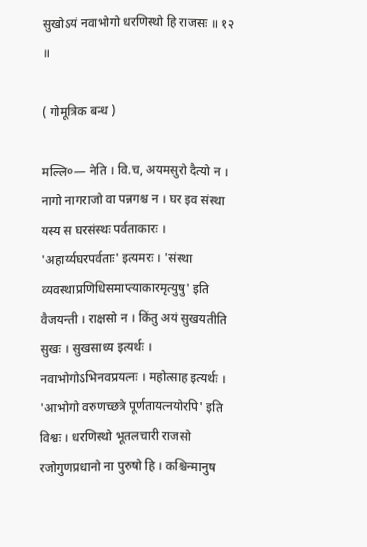सुखोऽयं नवाभोगो धरणिस्थो हि राजसः ॥ १२ ॥

( गोमूत्रिक बन्ध )

मल्लि०— नेति । वि.च, अयमसुरो दैत्यो न । नागो नागराजो वा पन्नगश्च न । घर इव संस्था यस्य स घरसंस्थः पर्वताकारः । 'अहार्य्यघरपर्वताः' इत्यमरः । 'संस्था व्यवस्थाप्रणिधिसमाप्त्याकारमृत्युषु' इति वैजयन्ती । राक्षसो न । किंतु अयं सुखयतीति सुखः । सुखसाध्य इत्यर्थः । नवाभोगोऽभिनवप्रयत्नः । महोत्साह इत्यर्थः । 'आभोगो वरुणच्छत्रे पूर्णतायत्नयोरपि' इति विश्वः । धरणिस्थो भूतलचारी राजसो रजोगुणप्रधानो ना पुरुषो हि । कश्चिन्मानुष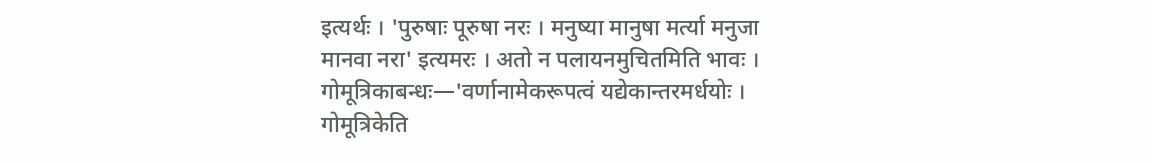इत्यर्थः । 'पुरुषाः पूरुषा नरः । मनुष्या मानुषा मर्त्या मनुजा मानवा नरा' इत्यमरः । अतो न पलायनमुचितमिति भावः । गोमूत्रिकाबन्धः—'वर्णानामेकरूपत्वं यद्येकान्तरमर्धयोः । गोमूत्रिकेति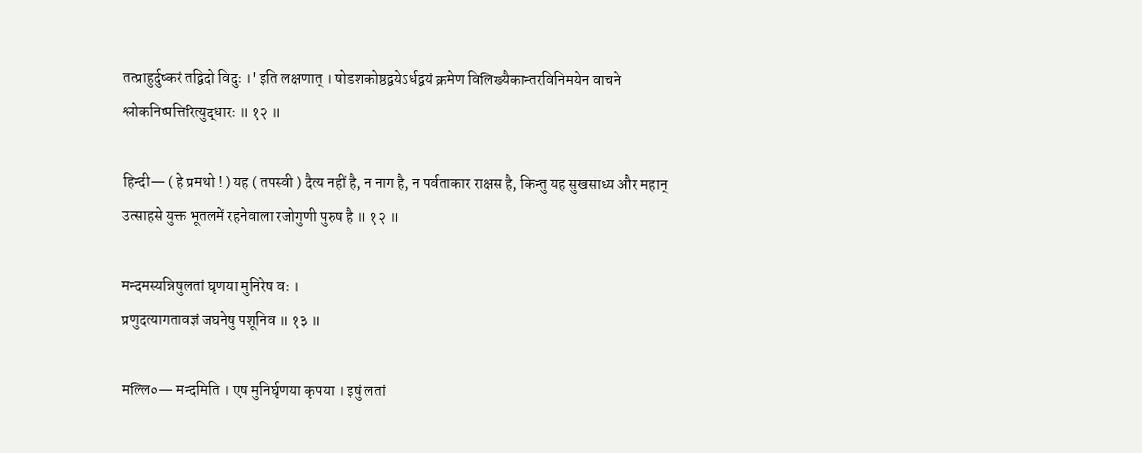तत्प्राहुर्दुष्करं तद्विदो विदुः ।' इति लक्षणात् । षोडशकोष्ठद्वयेऽर्धद्वयं क्रमेण विलिख्यैकान्तरविनिमयेन वाचने श्लोकनिष्पत्तिरित्युद्धारः ॥ १२ ॥

हिन्दी— ( हे प्रमथो ! ) यह ( तपस्वी ) दैत्य नहीं है, न नाग है, न पर्वताकार राक्षस है, किन्तु यह सुखसाध्य और महान् उत्साहसे युक्त भूतलमें रहनेवाला रजोगुणी पुरुष है ॥ १२ ॥

मन्दमस्यन्निषुलतां घृणया मुनिरेष वः ।
प्रणुदत्यागतावज्ञं जघनेषु पशूनिव ॥ १३ ॥

मल्लि०— मन्दमिति । एष मुनिर्घृणया कृपया । इषुं लतां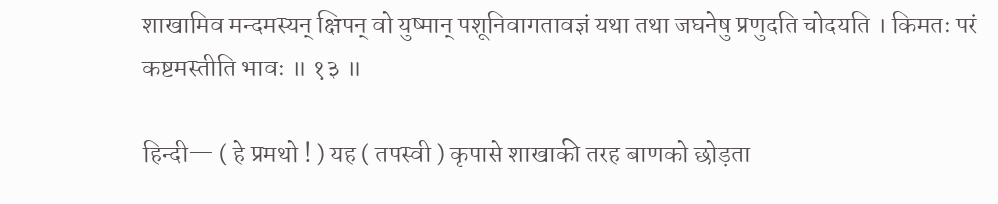शाखामिव मन्दमस्यन् क्षिपन् वो युष्मान् पशूनिवागतावज्ञं यथा तथा जघनेषु प्रणुदति चोदयति । किमतः परं कष्टमस्तीति भावः ॥ १३ ॥

हिन्दी— ( हे प्रमथो ! ) यह ( तपस्वी ) कृपासे शाखाकी तरह बाणको छोड़ता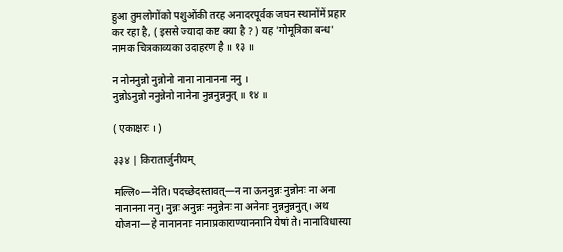हुआ तुमलोगोंको पशुओंकी तरह अनादरपूर्वक जघन स्थानोंमें प्रहार कर रहा है, ( इससे ज्यादा कष्ट क्या है ? ) यह 'गोमूत्रिका बन्ध' नामक चित्रकाव्यका उदाहरण है ॥ १३ ॥

न नोननुन्नो नुन्नोनो नाना नानानना ननु ।
नुन्नोऽनुन्नो ननुन्नेनो नानेना नुन्ननुन्ननुत् ॥ १४ ॥

( एकाक्षरः । )

३३४ | किरातार्जुनीयम्

मल्लि०—नेति। पदच्छेदस्तावत्—न ना ऊननुन्नः नुन्नोनः ना अना नानानना ननु। नुन्नः अनुन्नः ननुन्नेनः ना अनेनाः नुन्ननुन्ननुत्। अथ योजना—हे नानाननाः नानाप्रकाराण्याननानि येषां ते। नानाविधास्या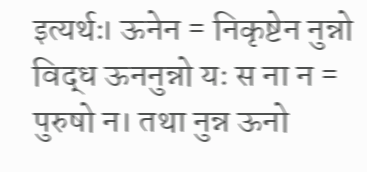इत्यर्थः। ऊनेन = निकृष्टेन नुन्नो विद्ध ऊननुन्नो यः स ना न = पुरुषो न। तथा नुन्न ऊनो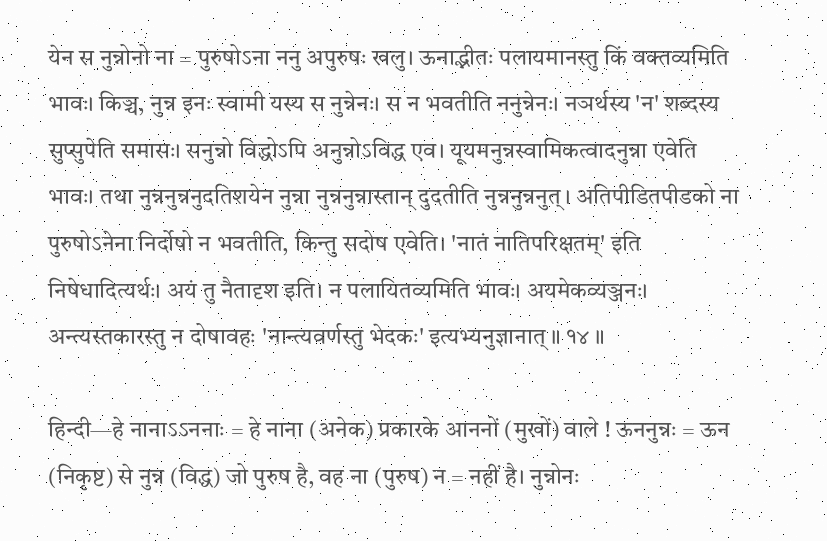येन स नुन्नोनो ना = पुरुषोऽना ननु अपुरुषः खलु। ऊनाद्भीतः पलायमानस्तु किं वक्तव्यमिति भावः। किञ्च, नुन्न इनः स्वामी यस्य स नुन्नेनः। स न भवतीति ननुन्नेनः। नञर्थस्य 'न' शब्दस्य सुप्सुपेति समासः। सनुन्नो विद्धोऽपि अनुन्नोऽविद्ध एव। यूयमनुन्नस्वामिकत्वादनुन्ना एवेति भावः। तथा नुन्ननुन्ननुदतिशयेन नुन्ना नुन्ननुन्नास्तान् दुदतीति नुन्ननुन्ननुत्। अतिपीडितपीडको ना पुरुषोऽनेना निर्दोषो न भवतीति, किन्तु सदोष एवेति। 'नातं नातिपरिक्षतम्' इति निषेधादित्यर्थः। अयं तु नैतादृश इति। न पलायितव्यमिति भावः। अयमेकव्यञ्जनः। अन्त्यस्तकारस्तु न दोषावहः 'नान्त्यवर्णस्तु भेदकः' इत्यभ्यनुज्ञानात् ॥ १४ ॥

हिन्दी—हे नानाऽऽननाः = हे नाना (अनेक) प्रकारके आननों (मुखों) वाले ! ऊननुन्नः = ऊन (निकृष्ट) से नुन्न (विद्ध) जो पुरुष है, वह ना (पुरुष) न = नहीं है। नुन्नोनः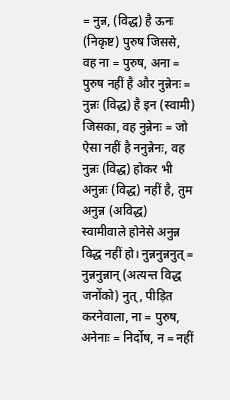= नुन्न, (विद्ध) है ऊनः (निकृष्ट) पुरुष जिससे, वह ना = पुरुष, अना = पुरुष नहीं है और नुन्नेनः = नुन्नः (विद्ध) है इन (स्वामी) जिसका, वह नुन्नेनः = जो ऐसा नहीं है ननुन्नेनः, वह नुन्नः (विद्ध) होकर भी अनुन्नः (विद्ध) नहीं है, तुम अनुन्न (अविद्ध) स्वामीवाले होनेसे अनुन्न विद्ध नहीं हो। नुन्ननुन्ननुत् = नुन्ननुन्नान् (अत्यन्त विद्ध जनोंको) नुत्, पीड़ित करनेवाला, ना = पुरुष, अनेनाः = निर्दोष, न = नहीं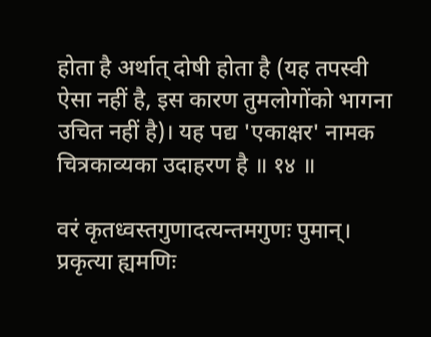होता है अर्थात् दोषी होता है (यह तपस्वी ऐसा नहीं है, इस कारण तुमलोगोंको भागना उचित नहीं है)। यह पद्य 'एकाक्षर' नामक चित्रकाव्यका उदाहरण है ॥ १४ ॥

वरं कृतध्वस्तगुणादत्यन्तमगुणः पुमान्।
प्रकृत्या ह्यमणिः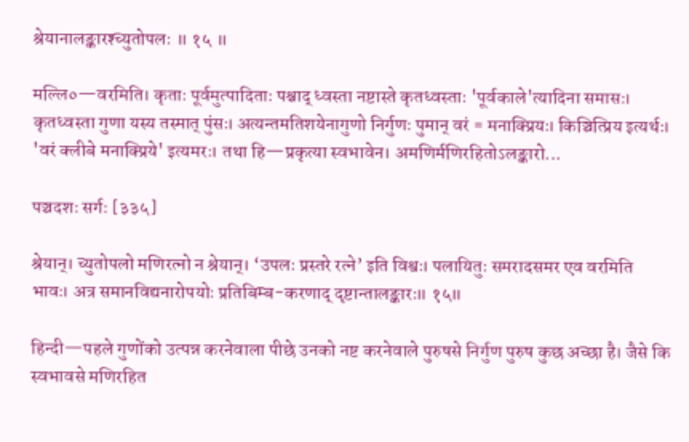श्रेयानालङ्कारश्च्युतोपलः ॥ १५ ॥

मल्लि०—वरमिति। कृताः पूर्वमुत्पादिताः पश्चाद् ध्वस्ता नष्टास्ते कृतध्वस्ताः 'पूर्वकाले'त्यादिना समासः। कृतध्वस्ता गुणा यस्य तस्मात् पुंसः। अत्यन्तमतिशयेनागुणो निर्गुणः पुमान् वरं = मनाक्प्रियः। किञ्चित्प्रिय इत्यर्थः। 'वरं क्लीबे मनाक्प्रिये' इत्यमरः। तथा हि—प्रकृत्या स्वभावेन। अमणिर्मणिरहितोऽलङ्कारो...

पञ्चदशः सर्गः [३३५]

श्रेयान्। च्युतोपलो मणिरत्नो न श्रेयान्। ‘उपलः प्रस्तरे रत्ने’ इति विश्वः। पलायितुः समरादसमर एव वरमिति भावः। अत्र समानविद्यनारोपयोः प्रतिबिम्ब-करणाद् दृष्टान्तालङ्कारः॥ १५॥

हिन्दी—पहले गुणोंको उत्पन्न करनेवाला पीछे उनको नष्ट करनेवाले पुरुषसे निर्गुण पुरुष कुछ अच्छा है। जैसे कि स्वभावसे मणिरहित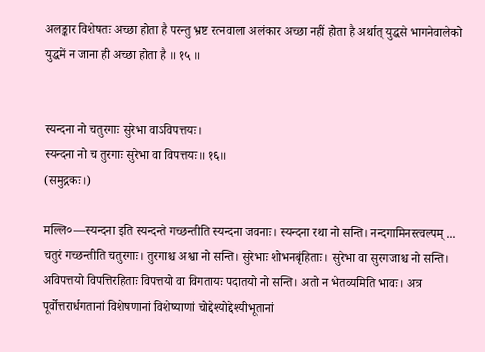अलङ्कार विशेषतः अच्छा होता है परन्तु भ्रष्ट रत्नवाला अलंकार अच्छा नहीं होता है अर्थात् युद्धसे भागनेवालेको युद्धमें न जाना ही अच्छा होता है ॥ १५ ॥


स्यन्दना नो चतुरगाः सुरेभा वाऽविपत्तयः।
स्यन्दना नो च तुरगाः सुरेभा वा विपत्तयः॥ १६॥
(समुद्गकः।)

मल्लि०—स्यन्दना इति स्यन्दन्ते गच्छन्तीति स्यन्दना जवनाः। स्यन्दना रथा नो सन्ति। नन्दगामिनस्त्वल्पम् ... चतुरं गच्छन्तीति चतुरगाः। तुरगाश्च अश्वा नो सन्ति। सुरेभाः शोभनबृंहिताः। सुरेभा वा सुरगजाश्च नो सन्ति। अविपत्तयो विपत्तिरहिताः विपत्तयो वा विगतायः पदातयो नो सन्ति। अतो न भेतव्यमिति भावः। अत्र पूर्वोत्तरार्धगतानां विशेषणानां विशेष्याणां चोद्देश्योद्देश्यीभूतानां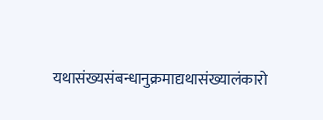यथासंख्यसंबन्धानुक्रमाद्यथासंख्यालंकारो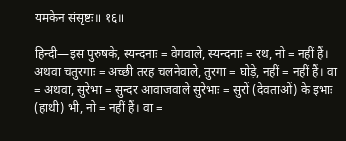यमकेन संसृष्टः॥ १६॥

हिन्दी—इस पुरुषके, स्यन्दनाः = वेगवाले, स्यन्दनाः = रथ, नो = नहीं हैं। अथवा चतुरगाः = अच्छी तरह चलनेवाले, तुरगा = घोड़े, नहीं = नहीं हैं। वा = अथवा, सुरेभा = सुन्दर आवाजवाले सुरेभाः = सुरों (देवताओं) के इभाः (हाथी) भी, नो = नहीं हैं। वा =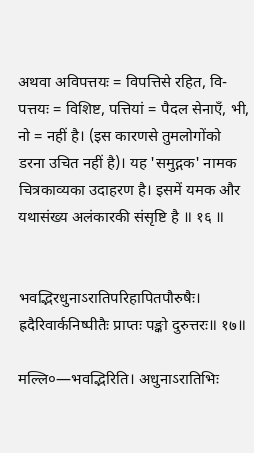अथवा अविपत्तयः = विपत्तिसे रहित, वि-पत्तयः = विशिष्ट, पत्तियां = पैदल सेनाएँ, भी, नो = नहीं है। (इस कारणसे तुमलोगोंको डरना उचित नहीं है)। यह 'समुद्गक' नामक चित्रकाव्यका उदाहरण है। इसमें यमक और यथासंख्य अलंकारकी संसृष्टि है ॥ १६ ॥


भवद्भिरधुनाऽरातिपरिहापितपौरुषैः।
ह्रदैरिवार्कनिष्पीतैः प्राप्तः पङ्को दुरुत्तरः॥ १७॥

मल्लि०—भवद्भिरिति। अधुनाऽरातिभिः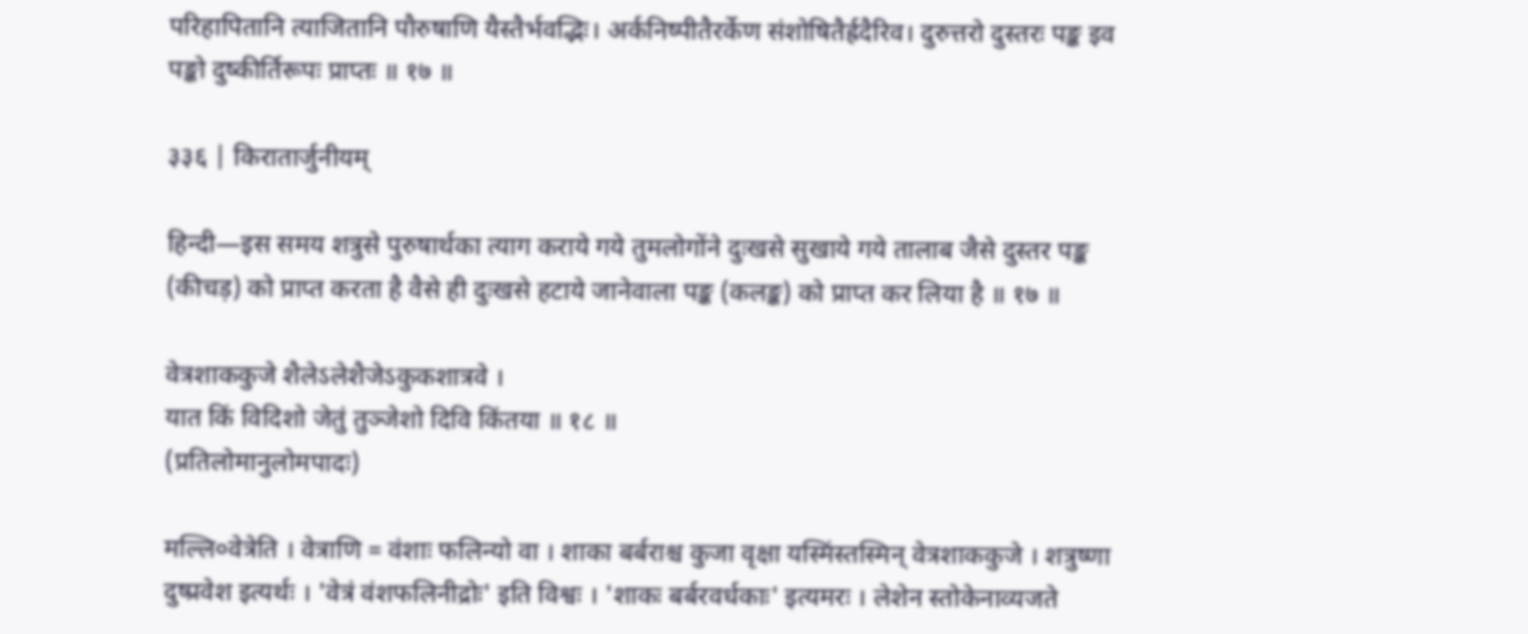परिहापितानि त्याजितानि पौरुषाणि यैस्तैर्भवद्भिः। अर्कनिष्पीतैरर्केण संशोषितैर्ह्रदैरिव। दुरुत्तरो दुस्तरः पङ्क इव पङ्को दुष्कीर्तिरूपः प्राप्तः ॥ १७ ॥

३३६ | किरातार्जुनीयम्

हिन्दी—इस समय शत्रुसे पुरुषार्थका त्याग कराये गये तुमलोगोंने दुःखसे सुखाये गये तालाब जैसे दुस्तर पङ्क (कीचड़) को प्राप्त करता है वैसे ही दुःखसे हटाये जानेवाला पङ्क (कलङ्क) को प्राप्त कर लिया है ॥ १७ ॥

वेत्रशाककुजे शैलेऽलेशैजेऽकुकशात्रवे ।
यात किं विदिशो जेतुं तुञ्जेशो दिवि किंतया ॥ १८ ॥
(प्रतिलोमानुलोमपादः)

मल्लि०वेत्रेति । वेत्राणि = वंशाः फलिन्यो वा । शाका बर्बराश्च कुजा वृक्षा यस्मिंस्तस्मिन् वेत्रशाककुजे । शत्रुष्णा दुष्प्रवेश इत्यर्थः । 'वेत्रं वंशफलिनीद्रोः' इति विश्वः । 'शाकः बर्बरवर्धकाः' इत्यमरः । लेशेन स्तोकेनाव्यजते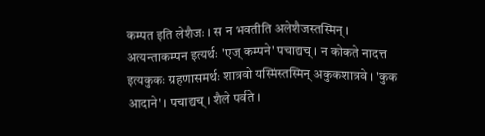कम्पत इति लेशैजः । स न भवतीति अलेशैजस्तस्मिन् । अत्यन्ताकम्पन इत्यर्थः 'एज् कम्पने' पचाद्यच् । न कोकते नादत्त इत्यकुकः ग्रहणासमर्थः शात्रवो यस्मिंस्तस्मिन् अकुकशात्रवे । 'कुक आदाने' । पचाद्यच् । शैले पर्वते ।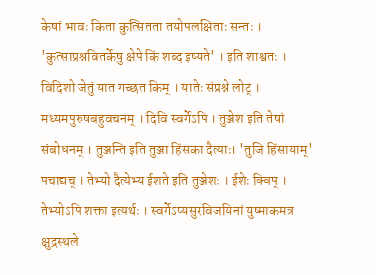केषां भावः किता कुत्सितता तयोपलक्षिताः सन्तः । 'कुत्साप्रश्नवितर्केषु क्षेपे किं शब्द इष्यते' । इति शाश्वतः । विदिशो जेतुं यात गच्छत किम् । यातेः संप्रश्ने लोट् । मध्यमपुरुषबहुवचनम् । दिवि स्वर्गेऽपि । तुञ्जेश इति तेषां संबोधनम् । तुञ्जन्ति इति तुञ्जा हिंसका दैत्याः। 'तुजि हिंसायाम्' पचाद्यच् । तेभ्यो दैत्येभ्य ईशते इति तुञ्जेशः । ईशेः क्विप् । तेभ्योऽपि शक्ता इत्यर्थः । स्वर्गेऽप्यसुरविजयिनां युष्माकमत्र क्षुद्रस्थले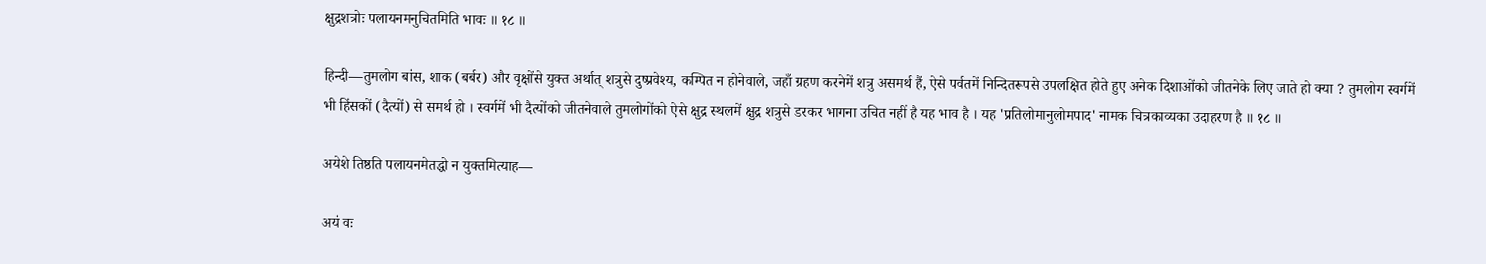क्षुद्रशत्रोः पलायनमनुचितमिति भावः ॥ १८ ॥

हिन्दी—तुमलोग बांस, शाक (बर्बर) और वृक्षोंसे युक्त अर्थात् शत्रुसे दुष्प्रवेश्य, कम्पित न होनेवाले, जहाँ ग्रहण करनेमें शत्रु असमर्थ हैं, ऐसे पर्वतमें निन्दितरूपसे उपलक्षित होते हुए अनेक दिशाओंको जीतनेके लिए जाते हो क्या ? तुमलोग स्वर्गमें भी हिंसकों (दैत्यों) से समर्थ हो । स्वर्गमें भी दैत्योंको जीतनेवाले तुमलोगोंको ऐसे क्षुद्र स्थलमें क्षुद्र शत्रुसे डरकर भागना उचित नहीं है यह भाव है । यह 'प्रतिलोमानुलोमपाद' नामक चित्रकाव्यका उदाहरण है ॥ १८ ॥

अयेशे तिष्ठति पलायनमेतद्धो न युक्तमित्याह—

अयं वः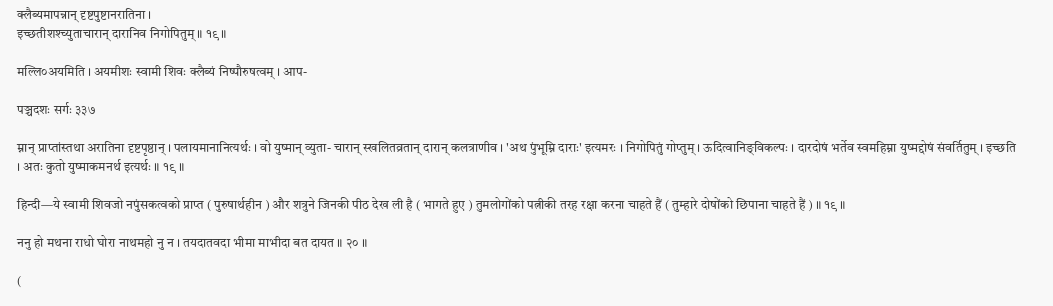क्लैब्यमापन्नान् दृष्टपुष्टानरातिना ।
इच्छतीशश्च्युताचारान् दारानिव निगोपितुम् ॥ १९ ॥

मल्लि०अयमिति । अयमीशः स्वामी शिवः क्लैब्यं निष्पौरुषत्वम् । आप-

पञ्चदशः सर्गः ३३७

म्नान् प्राप्तांस्तथा अरातिना दृष्टपृष्ठान् । पलायमानानित्यर्थः । वो युष्मान् व्युता- चारान् स्खलितव्रतान् दारान् कलत्राणीव । 'अथ पुंभूम्नि दाराः' इत्यमरः । निगोपितुं गोप्तुम् । ऊदित्वानिङ्‌विकल्पः । दारदोषं भर्तेव स्वमहिम्ना युष्मद्दोषं संवर्तितुम् । इच्छति । अतः कुतो युष्माकमनर्थ इत्यर्थः ॥ १९ ॥

हिन्दी—ये स्वामी शिवजो नपुंसकत्वको प्राप्त ( पुरुषार्थहीन ) और शत्रुने जिनकी पीठ देख ली है ( भागते हुए ) तुमलोगोंको पत्नीकी तरह रक्षा करना चाहते हैं ( तुम्हारे दोषोंको छिपाना चाहते हैं ) ॥ १९ ॥

ननु हो मथना राधो घोरा नाथमहो नु न । तयदातवदा भीमा माभीदा बत दायत ॥ २० ॥

(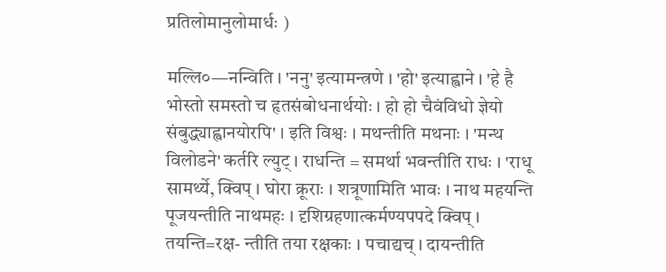प्रतिलोमानुलोमार्धः )

मल्लि०—नन्विति । 'ननु' इत्यामन्त्रणे । 'हो' इत्याह्वाने । 'हे है भोस्तो समस्तो च हृतसंबोधनार्थयोः । हो हो चैवंविधो ज्ञेयो संबुद्ध्याह्वानयोरपि' । इति विश्वः । मथन्तीति मथनाः । 'मन्थ विलोडने' कर्तरि ल्युट् । राधन्ति = समर्था भवन्तीति राधः । 'राधू सामर्थ्ये, क्विप् । घोरा क्रूराः । शत्रूणामिति भावः । नाथ महयन्ति पूजयन्तीति नाथमहः । दृशिग्रहणात्कर्मण्यपपदे क्विप् । तयन्ति=रक्ष- न्तीति तया रक्षकाः । पचाद्यच् । दायन्तीति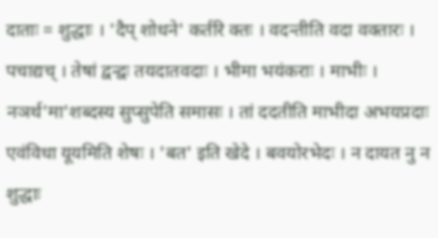दाताः = शुद्धाः । 'दैप् शोधने' कर्तरि क्तः । वदन्तीति वदा वक्तारः । पचाद्यच् । तेषां द्वन्द्वः तयदातवदाः । भीमा भयंकराः । माभीः । नञर्थ'मा'शब्दस्य सुप्सुपेति समासः । तां ददतीति माभीदा अभयप्रदाः एवंविधा यूयमिति शेषः । 'बत' इति खेदे । बवयोरभेदः । न दायत नु न शुद्धाः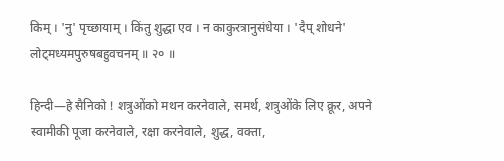किम् । 'नु' पृच्छायाम् । किंतु शुद्धा एव । न काकुरत्रानुसंधेया । 'दैप् शोधने' लोट्मध्यमपुरुषबहुवचनम् ॥ २० ॥

हिन्दी—हे सैनिको ! शत्रुओंको मथन करनेवाले, समर्थ, शत्रुओंके लिए क्रूर, अपने स्वामीकी पूजा करनेवाले, रक्षा करनेवाले, शुद्ध, वक्ता,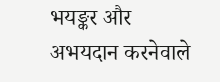भयङ्कर और अभयदान करनेवाले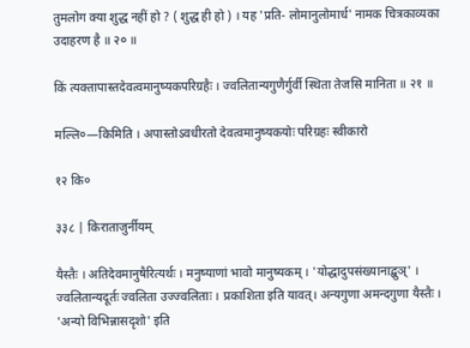तुमलोग क्या शुद्ध नहीं हो ? ( शुद्ध ही हो ) । यह 'प्रति- लोमानुलोमार्ध' नामक चित्रकाव्यका उदाहरण है ॥ २० ॥

किं त्यक्तापास्तदेवत्वमानुष्यकपरिग्रहैः । ज्वलितान्यगुणैर्गुर्वी स्थिता तेजसि मानिता ॥ २१ ॥

मल्लि०—किमिति । अपास्तोऽवधीरतो देवत्वमानुष्यकयोः परिग्रहः स्वीकारो

१२ कि०

३३८ | किराताजुर्नीयम्

यैस्तैः । अतिदेवमानुषैरित्यर्थः । मनुष्याणां भावो मानुष्यकम् । 'योद्धादुपसंख्यानाद्बुञ्' । ज्वलितान्यदूर्तः ज्वलिता उज्ज्वलिताः । प्रकाशिता इति यावत्। अन्यगुणा अमन्दगुणा यैस्तैः । 'अन्यो विभिन्नासदृशो' इति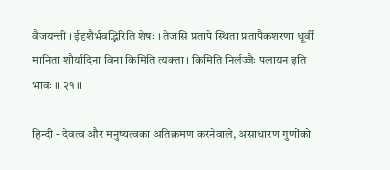वैजयन्ती । ईदृशैर्भवद्भिरिति शेषः । तेजसि प्रतापे स्थिता प्रतापैकशरणा धूर्वी मानिता शौर्यादिना विना किमिति त्यक्ता । किमिति निर्लज्जैः पलायन इति भावः ॥ २१ ॥

हिन्दी - देवत्व और मनुष्यत्वका अतिक्रमण करनेवाले, असाधारण गुणोंको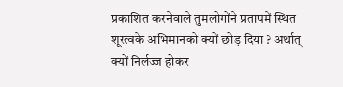प्रकाशित करनेवाले तुमलोगोंने प्रतापमें स्थित शूरत्वके अभिमानको क्यों छोड़ दिया ? अर्थात् क्यों निर्लज्ज होकर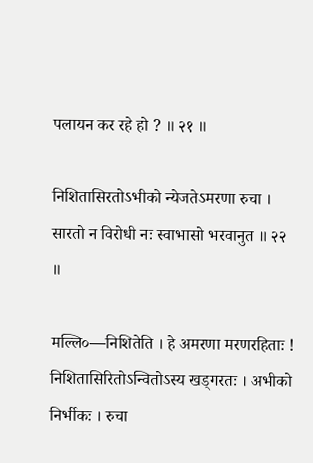पलायन कर रहे हो ? ॥ २१ ॥

निशितासिरतोऽभीको न्येजतेऽमरणा रुचा ।
सारतो न विरोधी नः स्वाभासो भरवानुत ॥ २२ ॥

मल्लि०—निशितेति । हे अमरणा मरणरहिताः ! निशितासिरितोऽन्वितोऽस्य खड्गरतः । अभीको निर्भीकः । रुचा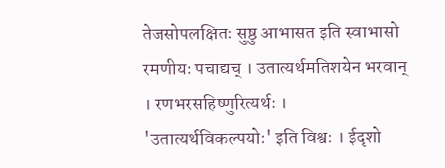तेजसोपलक्षितः सुष्ठु आभासत इति स्वाभासो रमणीयः पचाद्यच् । उतात्यर्थमतिशयेन भरवान् । रणभरसहिष्णुरित्यर्थः । 'उतात्यर्थविकल्पयोः' इति विश्वः । ईदृशो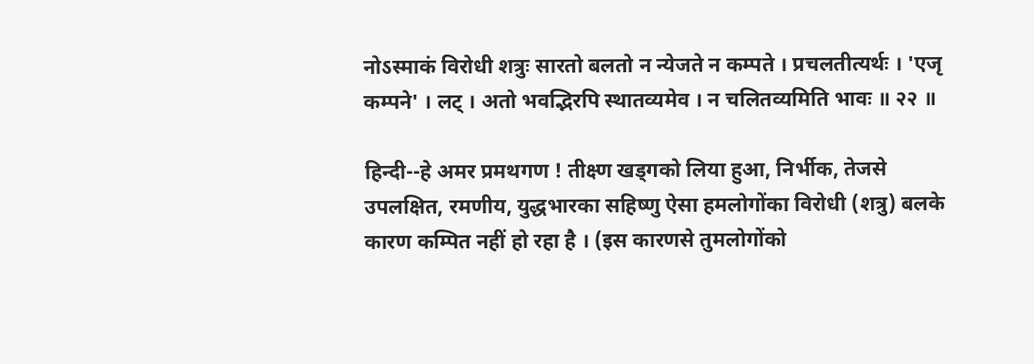नोऽस्माकं विरोधी शत्रुः सारतो बलतो न न्येजते न कम्पते । प्रचलतीत्यर्थः । 'एजृ कम्पने' । लट् । अतो भवद्भिरपि स्थातव्यमेव । न चलितव्यमिति भावः ॥ २२ ॥

हिन्दी--हे अमर प्रमथगण ! तीक्ष्ण खड्गको लिया हुआ, निर्भीक, तेजसे उपलक्षित, रमणीय, युद्धभारका सहिष्णु ऐसा हमलोगोंका विरोधी (शत्रु) बलके कारण कम्पित नहीं हो रहा है । (इस कारणसे तुमलोगोंको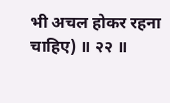भी अचल होकर रहना चाहिए) ॥ २२ ॥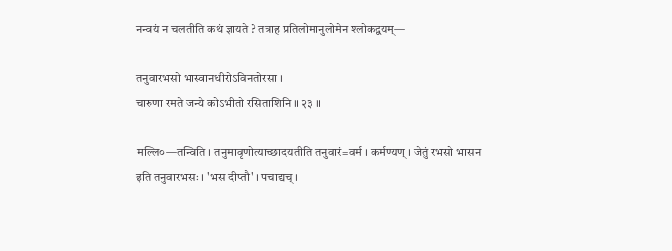नन्वयं न चलतीति कथं ज्ञायते ? तत्राह प्रतिलोमानुलोमेन श्लोकद्वयम्—

तनुवारभसो भास्वानधीरोऽविनतोरसा ।
चारुणा रमते जन्ये कोऽभीतो रसिताशिनि ॥ २३ ॥

मल्लि०—तन्विति । तनुमावृणोत्याच्छादयतीति तनुवारं=वर्म । कर्मण्यण् । जेतुं रभसो भासन इति तनुवारभसः । 'भस दीप्तौ' । पचाद्यच् ।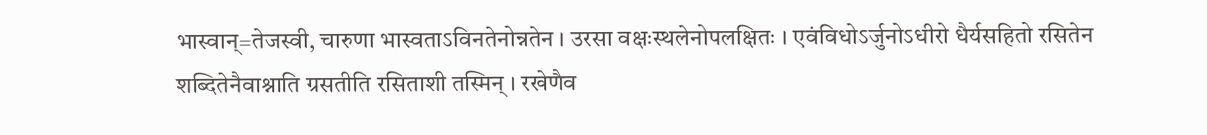भास्वान्=तेजस्वी, चारुणा भास्वताऽविनतेनोन्नतेन । उरसा वक्षःस्थलेनोपलक्षितः । एवंविधोऽर्जुनोऽधीरो धैर्यसहितो रसितेन शब्दितेनैवाश्नाति ग्रसतीति रसिताशी तस्मिन् । रखेणैव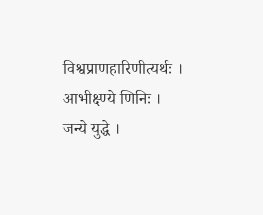विश्वप्राणहारिणीत्यर्थः । आभीक्ष्ण्ये णिनिः । जन्ये युद्धे ।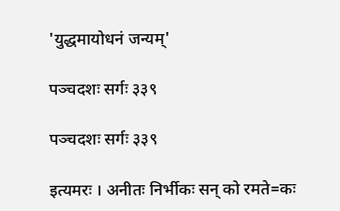'युद्धमायोधनं जन्यम्'

पञ्चदशः सर्गः ३३९

पञ्चदशः सर्गः ३३९

इत्यमरः । अनीतः निर्भीकः सन् को रमते=कः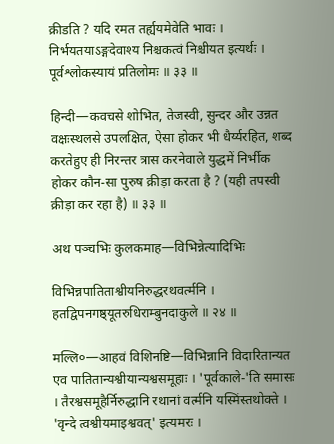क्रीडति ? यदि रमत तर्ह्ययमेवेति भावः । निर्भयतयाऽङ्गदेवाश्य निश्चकत्वं निश्चीयत इत्यर्थः । पूर्वश्लोकस्यायं प्रतिलोमः ॥ ३३ ॥

हिन्दी—कवचसे शोभित, तेजस्वी, सुन्दर और उन्नत वक्षःस्थलसे उपलक्षित, ऐसा होकर भी धैर्य्यरहित, शब्द करतेहुए ही निरन्तर त्रास करनेवाले युद्धमें निर्भीक होकर कौन-सा पुरुष क्रीड़ा करता है ? (यही तपस्वी क्रीड़ा कर रहा है) ॥ ३३ ॥

अथ पञ्चभिः कुलकमाह—विभिन्नेत्यादिभिः

विभिन्नपातिताश्वीयनिरुद्धरथवर्त्मनि ।
हतद्विपनगष्ठ्यूतरुधिराम्बुनदाकुले ॥ २४ ॥

मल्लि०—आहवं विशिनष्टि—विभिन्नानि विदारितान्यत एव पातितान्यश्वीयान्यश्वसमूहाः । 'पूर्वकाले-'ति समासः । तैरश्वसमूहैर्निरुद्धानि रथानां वर्त्मनि यस्मिंस्तथोक्ते । 'वृन्दे त्वश्वीयमाइश्ववत्' इत्यमरः ।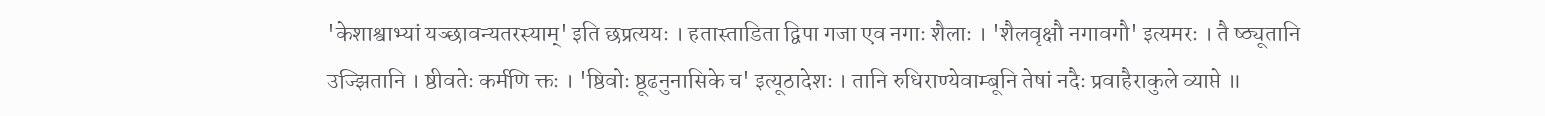'केशाश्वाभ्यां यञ्छावन्यतरस्याम्' इति छप्रत्ययः । हतास्ताडिता द्विपा गजा एव नगाः शैलाः । 'शैलवृक्षौ नगावगौ' इत्यमरः । तै ष्ठ्यूतानि उज्झितानि । ष्ठीवतेः कर्मणि क्तः । 'ष्ठिवोः ष्ठूढनुनासिके च' इत्यूठादेशः । तानि रुधिराण्येवाम्बूनि तेषां नदैः प्रवाहैराकुले व्याप्ते ॥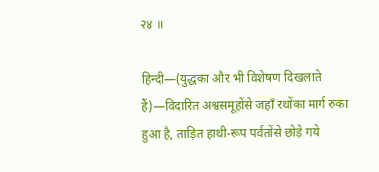२४ ॥

हिन्दी—(युद्धका और भी विशेषण दिखलाते हैं)—विदारित अश्वसमूहोंसे जहाँ रथोंका मार्ग रुका हुआ है, ताड़ित हाथी-रूप पर्वतोंसे छोड़े गये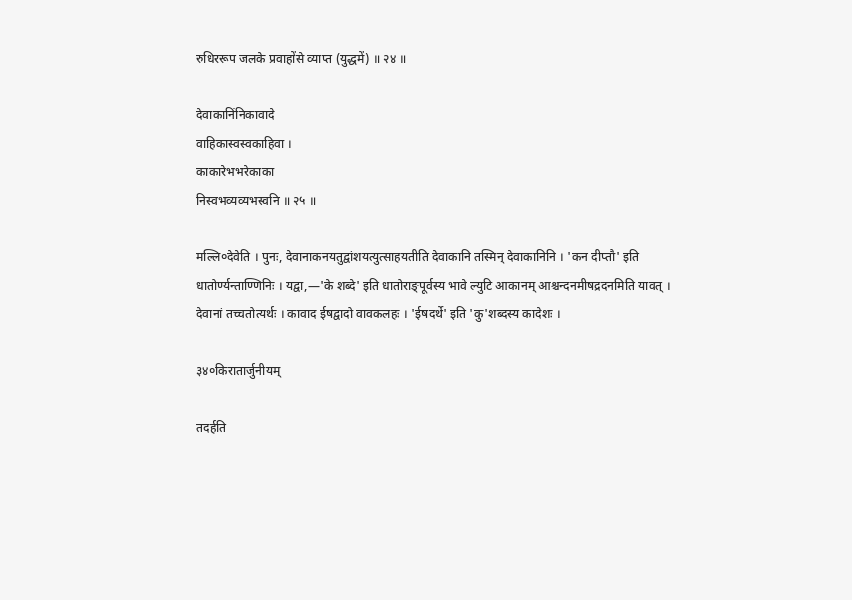रुधिररूप जलके प्रवाहोंसे व्याप्त (युद्धमें) ॥ २४ ॥

देवाकानिंनिकावादे
वाहिकास्वस्वकाहिवा ।
काकारेभभरेकाका
निस्वभव्यव्यभस्वनि ॥ २५ ॥

मल्लि०देवेति । पुनः, देवानाकनयतुद्वांशयत्युत्साहयतीति देवाकानि तस्मिन् देवाकानिनि । 'कन दीप्तौ' इति धातोर्ण्यन्ताण्णिनिः । यद्वा,—'के शब्दे' इति धातोराङ्पूर्वस्य भावे ल्युटि आकानम् आश्चन्दनमीषद्रदनमिति यावत् । देवानां तच्चतोत्यर्थः । कावाद ईषद्वादो वावकलहः । 'ईषदर्थे' इति 'कु'शब्दस्य कादेशः ।

३४०किरातार्जुनीयम्

तदर्हति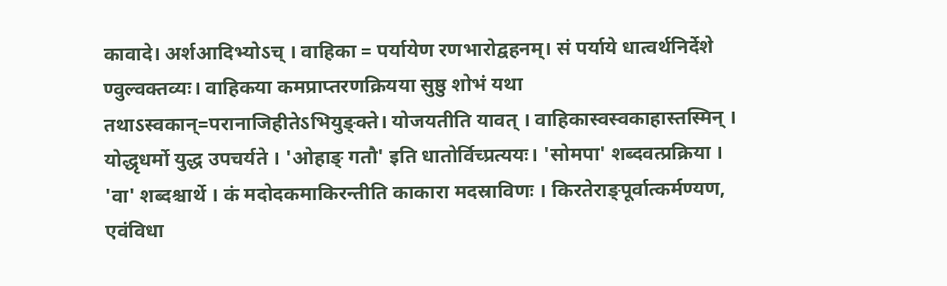कावादे। अर्शआदिभ्योऽच् । वाहिका = पर्यायेण रणभारोद्वहनम्। सं पर्याये धात्वर्थनिर्देशे ण्वुल्वक्तव्यः। वाहिकया कमप्राप्तरणक्रियया सुष्ठु शोभं यथा तथाऽस्वकान्=परानाजिहीतेऽभियुङ्क्ते। योजयतीति यावत् । वाहिकास्वस्वकाहास्तस्मिन् । योद्धृधर्मो युद्ध उपचर्यते । 'ओहाङ् गतौ' इति धातोर्विच्प्रत्ययः। 'सोमपा' शब्दवत्प्रक्रिया । 'वा' शब्दश्चार्थे । कं मदोदकमाकिरन्तीति काकारा मदस्राविणः । किरतेराङ्पूर्वात्कर्मण्यण, एवंविधा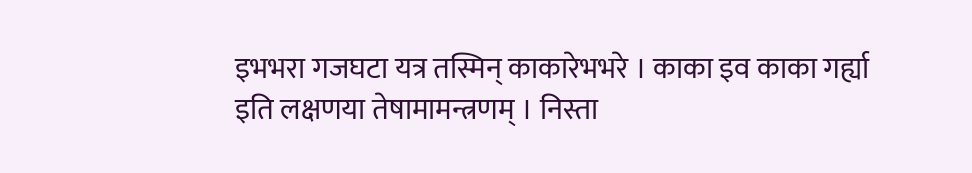इभभरा गजघटा यत्र तस्मिन् काकारेभभरे । काका इव काका गर्ह्या इति लक्षणया तेषामामन्त्रणम् । निस्ता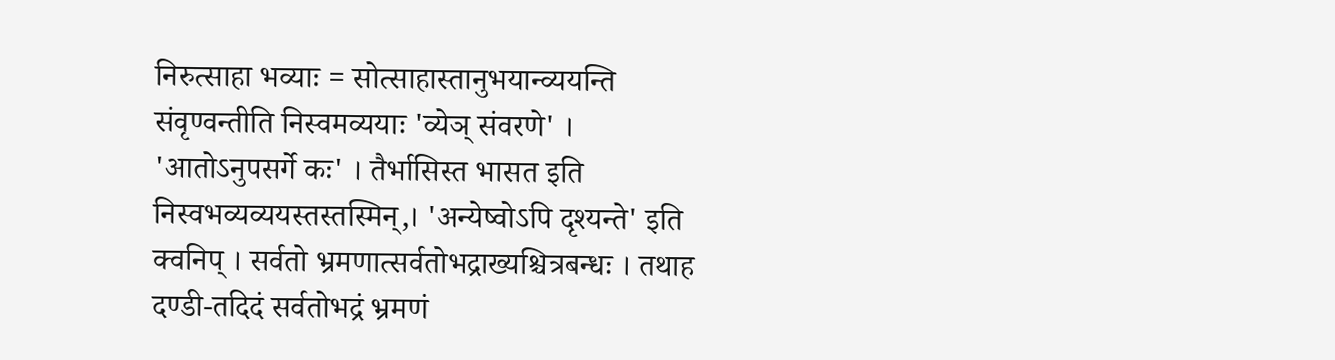निरुत्साहा भव्याः = सोत्साहास्तानुभयान्व्ययन्ति संवृण्वन्तीति निस्वमव्ययाः 'व्येञ् संवरणे' । 'आतोऽनुपसर्गे कः' । तैर्भासिस्त भासत इति निस्वभव्यव्ययस्तस्तस्मिन्,। 'अन्येष्वोऽपि दृश्यन्ते' इति क्वनिप् । सर्वतो भ्रमणात्सर्वतोभद्राख्यश्चित्रबन्धः । तथाह दण्डी-तदिदं सर्वतोभद्रं भ्रमणं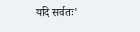यदि सर्वतः'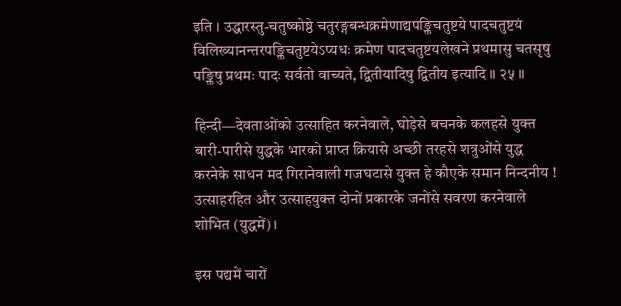इति । उद्धारस्तु-चतुष्कोष्ठे चतुरङ्गबन्धक्रमेणाद्यपङ्क्तिचतुष्टये पादचतुष्टयं विलिख्यानन्तरपङ्क्तिचतुष्टयेऽप्यधः क्रमेण पादचतुष्टयलेखने प्रथमासु चतसृषु पङ्क्तिषु प्रथमः पादः सर्वतो वाच्यते, द्वितीयादिषु द्वितीय इत्यादि ॥ २५ ॥

हिन्दी—देवताओंको उत्साहित करनेवाले, घोड़ेसे बचनके कलहसे युक्त बारी-पारीसे युद्धके भारको प्राप्त क्रियासे अच्छी तरहसे शत्रुओंसे युद्ध करनेके साधन मद गिरानेवाली गजघटासे युक्त हे कौएके समान निन्दनीय ! उत्साहरहित और उत्साहयुक्त दोनों प्रकारके जनोंसे सवरण करनेवाले शोभित (युद्धमें) ।

इस पद्यमें चारों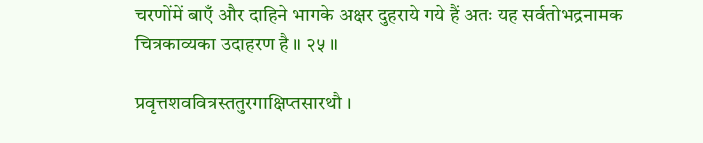चरणोंमें बाएँ और दाहिने भागके अक्षर दुहराये गये हैं अतः यह सर्वतोभद्रनामक चित्रकाव्यका उदाहरण है ॥ २५ ॥

प्रवृत्तशववित्रस्ततुरगाक्षिप्तसारथौ ।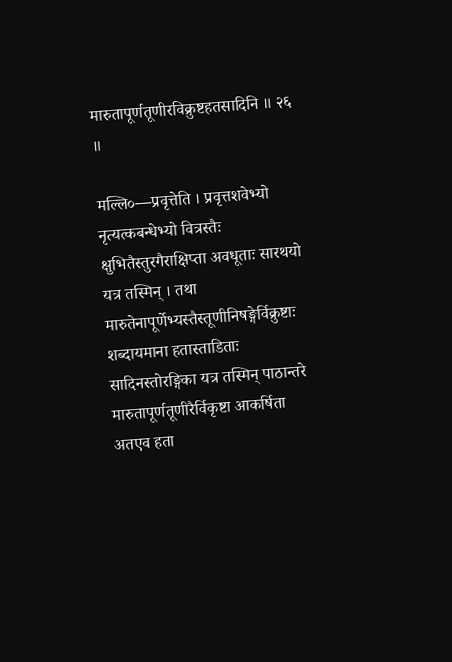मारुतापूर्णतूणीरविक्रुष्टहतसादिनि ॥ २६ ॥

मल्लि०—प्रवृत्तेति । प्रवृत्तशवेभ्यो नृत्यत्कबन्धेभ्यो वित्रस्तैः क्षुभितैस्तुरगैराक्षिप्ता अवधूताः सारथयो यत्र तस्मिन् । तथा मारुतेनापूर्णेभ्यस्तैस्तूणीनिषङ्गेर्विक्रुष्टाः शब्दायमाना हतास्ताडिताः सादिनस्तोरङ्गिका यत्र तस्मिन् पाठान्तरे मारुतापूर्णतूणीरैर्विकृष्टा आकर्षिता अतएव हता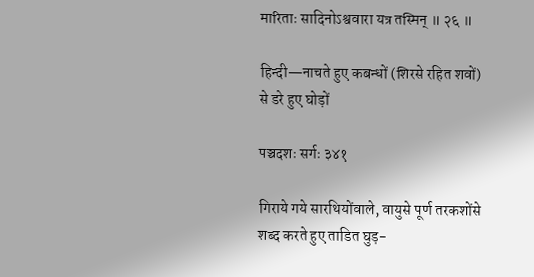मारिताः सादिनोऽश्ववारा यत्र तस्मिन् ॥ २६ ॥

हिन्दी—नाचते हुए कबन्धों (शिरसे रहित शवों) से डरे हुए घोड़ों

पञ्चदशः सर्गः ३४१

गिराये गये सारथियोंवाले, वायुसे पूर्ण तरकशोंसे शब्द करते हुए ताडित घुड़-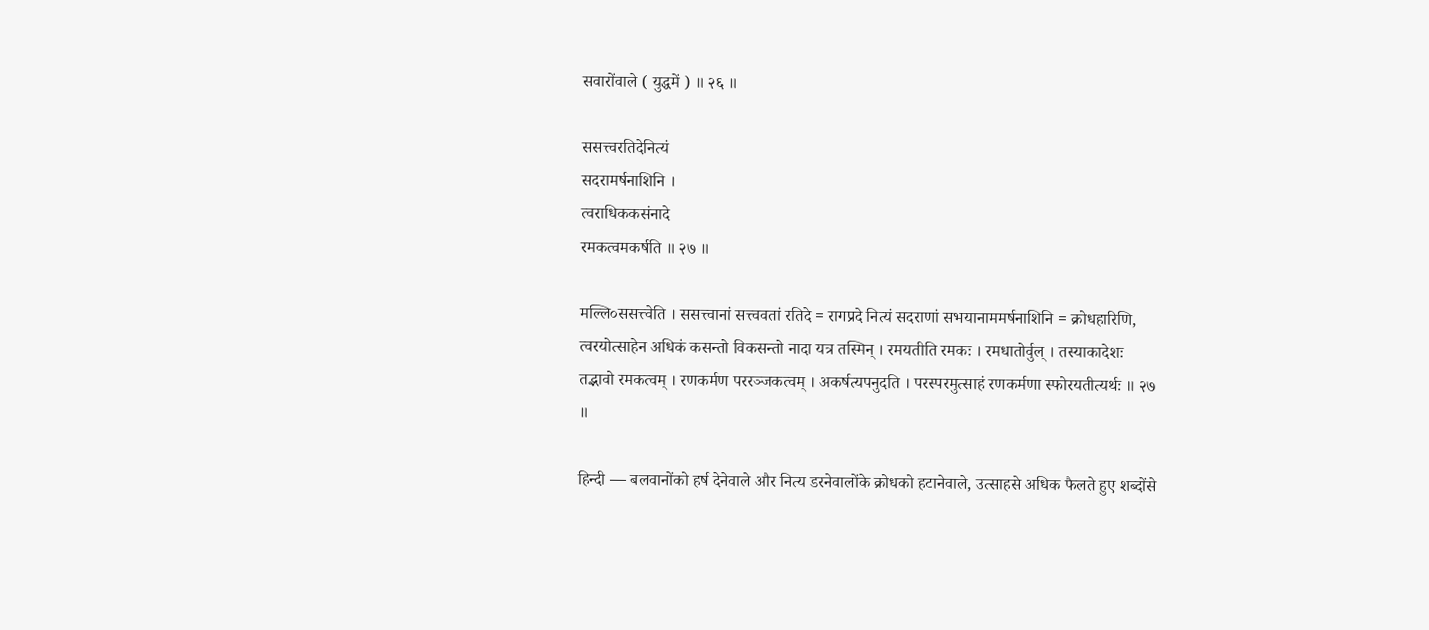सवारोंवाले ( युद्धमें ) ॥ २६ ॥

ससत्त्वरतिदेनित्यं
सदरामर्षनाशिनि ।
त्वराधिककसंनादे
रमकत्वमकर्षति ॥ २७ ॥

मल्लि०ससत्त्वेति । ससत्त्वानां सत्त्ववतां रतिदे = रागप्रदे नित्यं सदराणां सभयानाममर्षनाशिनि = क्रोधहारिणि, त्वरयोत्साहेन अधिकं कसन्तो विकसन्तो नादा यत्र तस्मिन् । रमयतीति रमकः । रमधातोर्वुल् । तस्याकादेशः तद्भावो रमकत्वम् । रणकर्मण पररञ्जकत्वम् । अकर्षत्यपनुदति । परस्परमुत्साहं रणकर्मणा स्फोरयतीत्यर्थः ॥ २७ ॥

हिन्दी — बलवानोंको हर्ष देनेवाले और नित्य डरनेवालोंके क्रोधको हटानेवाले, उत्साहसे अधिक फैलते हुए शब्दोंसे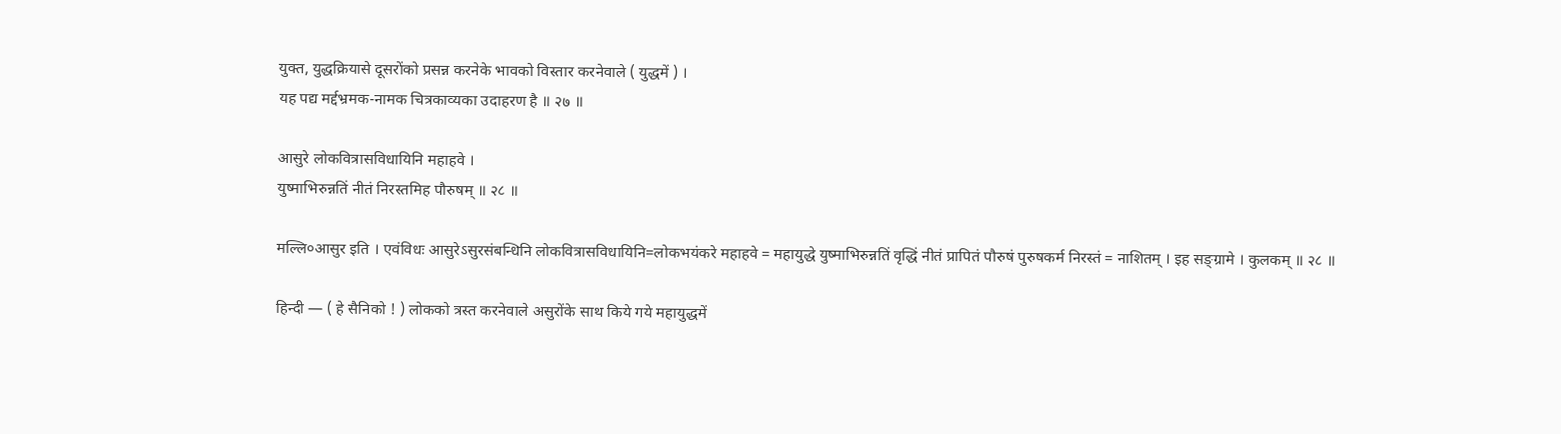युक्त, युद्धक्रियासे दूसरोंको प्रसन्न करनेके भावको विस्तार करनेवाले ( युद्धमें ) ।
यह पद्य मर्द्दभ्रमक-नामक चित्रकाव्यका उदाहरण है ॥ २७ ॥

आसुरे लोकवित्रासविधायिनि महाहवे ।
युष्माभिरुन्नतिं नीतं निरस्तमिह पौरुषम् ॥ २८ ॥

मल्लि०आसुर इति । एवंविधः आसुरेऽसुरसंबन्धिनि लोकवित्रासविधायिनि=लोकभयंकरे महाहवे = महायुद्धे युष्माभिरुन्नतिं वृद्धिं नीतं प्रापितं पौरुषं पुरुषकर्म निरस्तं = नाशितम् । इह सङ्ग्रामे । कुलकम् ॥ २८ ॥

हिन्दी — ( हे सैनिको ! ) लोकको त्रस्त करनेवाले असुरोंके साथ किये गये महायुद्धमें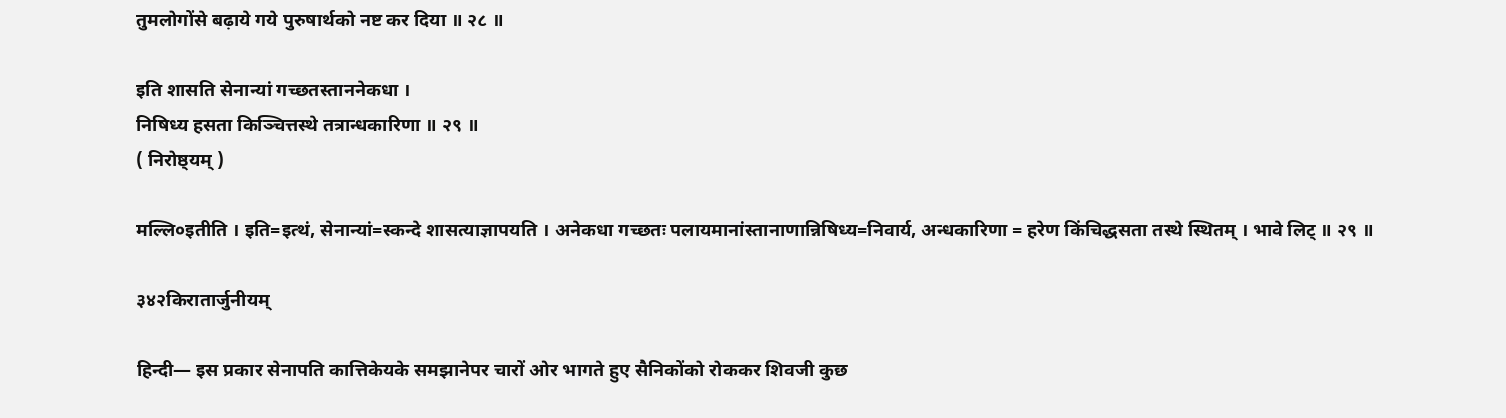तुमलोगोंसे बढ़ाये गये पुरुषार्थको नष्ट कर दिया ॥ २८ ॥

इति शासति सेनान्यां गच्छतस्ताननेकधा ।
निषिध्य हसता किञ्चित्तस्थे तत्रान्धकारिणा ॥ २९ ॥
( निरोष्ठ्यम् )

मल्लि०इतीति । इति=इत्थं, सेनान्यां=स्कन्दे शासत्याज्ञापयति । अनेकधा गच्छतः पलायमानांस्तानाणान्निषिध्य=निवार्य, अन्धकारिणा = हरेण किंचिद्धसता तस्थे स्थितम् । भावे लिट् ॥ २९ ॥

३४२किरातार्जुनीयम्

हिन्दी— इस प्रकार सेनापति कात्तिकेयके समझानेपर चारों ओर भागते हुए सैनिकोंको रोककर शिवजी कुछ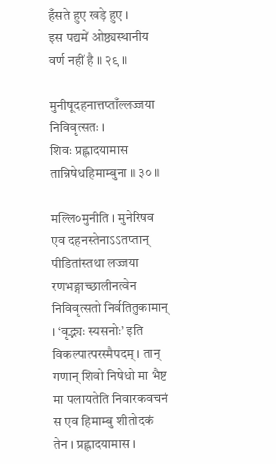हँसते हुए खड़े हुए ।
इस पद्यमें ओष्ठ्यस्थानीय वर्ण नहीं है ॥ २९ ॥

मुनीषूदहनात्तप्ताँल्लज्जया निविवृत्सतः ।
शिवः प्रह्लादयामास तान्निषेधहिमाम्बुना ॥ ३० ॥

मल्लि०मुनीति । मुनेरिषव एव दहनस्तेनाऽऽतप्तान् पीडितांस्तथा लज्जया रणभङ्गाच्छालीनत्वेन निविवृत्सतो निर्वतितुकामान् । ‘वृद्भ्यः स्यसनोः’ इति विकल्पात्परस्मैपदम् । तान् गणान् शिवो निषेधो मा भैष्ट मा पलायतेति निवारकवचनं स एव हिमाम्बु शीतोदकं तेन । प्रह्लादयामास ।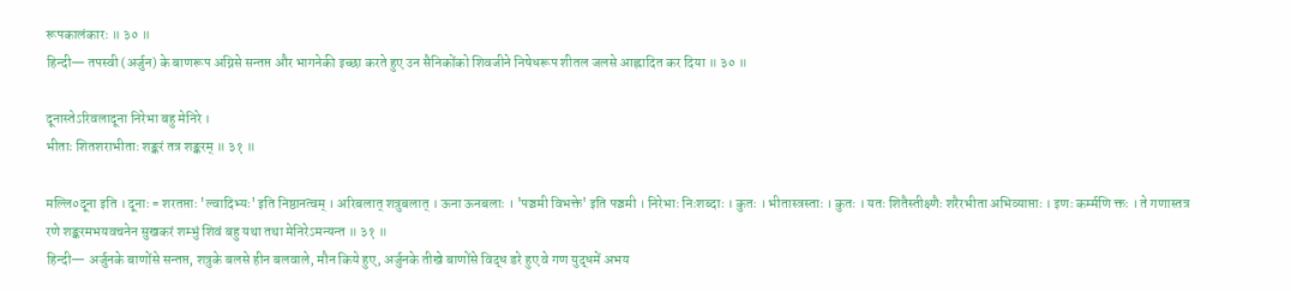रूपकालंकारः ॥ ३० ॥
हिन्दी— तपस्वी (अर्जुन) के बाणरूप अग्निसे सन्तप्त और भागनेकी इच्छा करते हुए उन सैनिकोंको शिवजीने निषेधरूप शीतल जलसे आह्लादित कर दिया ॥ ३० ॥

दूनास्तेऽरिवलादूना निरेभा बहु मेनिरे ।
भीताः शितशराभीताः शङ्करं तत्र शङ्करम् ॥ ३१ ॥

मल्लि०दूना इति । दूनाः = शरतप्ताः 'ल्वादिभ्यः' इति निष्ठानत्वम् । अरिबलात् शत्रुबलात् । ऊना ऊनबलाः । 'पञ्चमी विभक्ते' इति पञ्चमी । निरेभाः निःशब्दाः । कुतः । भीतास्त्रस्ताः । कुतः । यतः शितैस्तीक्ष्णैः शरैरभीता अभिव्याप्ताः । इणः कर्म्मणि क्तः । ते गणास्तत्र रणे शङ्करमभयवचनेन सुखकरं शम्भुं शिवं बहु यथा तथा मेनिरेऽमन्यन्त ॥ ३१ ॥
हिन्दी— अर्जुनके बाणोंसे सन्तप्त, शत्रुके बलसे हीन बलवाले, मौन किये हुए, अर्जुनके तीखे बाणोंसे विद्ध डरे हुए वे गण युद्धमें अभय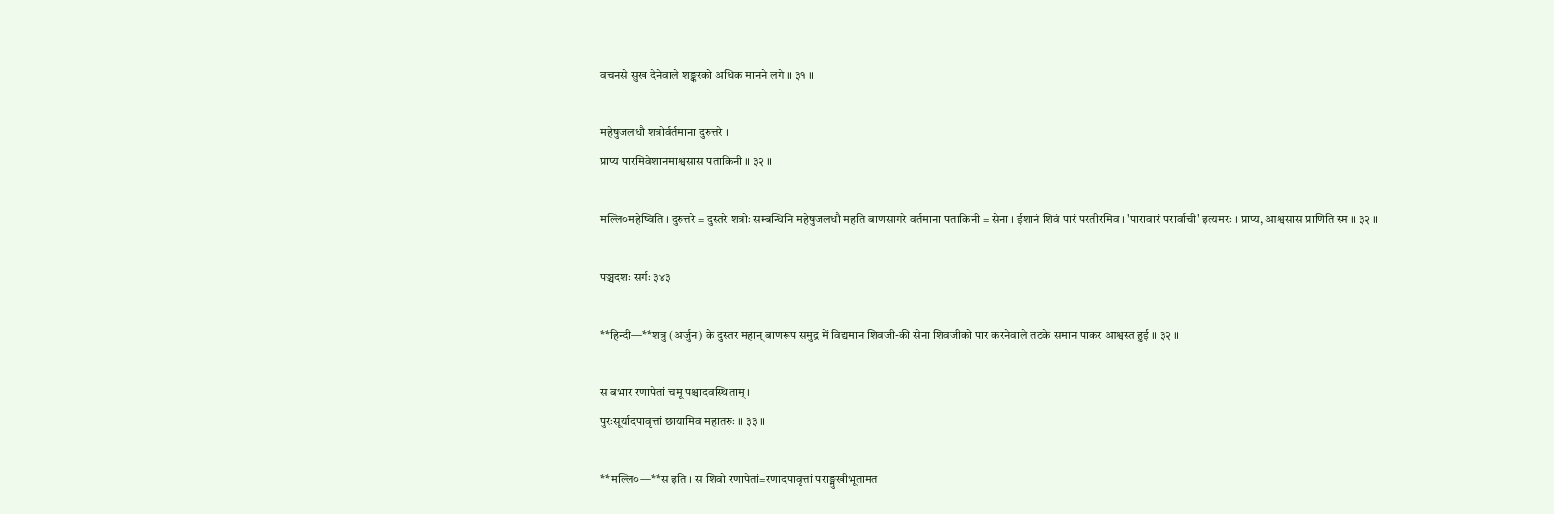वचनसे सुख देनेवाले शङ्करको अधिक मानने लगे ॥ ३१ ॥

महेषुजलधौ शत्रोर्वर्तमाना दुरुत्तरे ।
प्राप्य पारमिवेशानमाश्वसास पताकिनी ॥ ३२ ॥

मल्लि०महेष्विति । दुरुत्तरे = दुस्तरे शत्रोः सम्बन्धिनि महेषुजलधौ महति बाणसागरे वर्तमाना पताकिनी = सेना । ईशानं शिवं पारं परतीरमिव । 'पारावारं परार्वाची' इत्यमरः । प्राप्य, आश्वसास प्राणिति स्म ॥ ३२ ॥

पञ्चदशः सर्गः ३४३

**हिन्दी—**शत्रु (अर्जुन) के दुस्तर महान् बाणरूप समुद्र में विद्यमान शिवजी-की सेना शिवजीको पार करनेवाले तटके समान पाकर आश्वस्त हुई ॥ ३२ ॥

स बभार रणापेतां चमू पश्चादवस्थिताम् ।
पुरःसूर्यादपावृत्तां छायामिव महातरुः ॥ ३३ ॥

**मल्लि०—**स इति । स शिवो रणापेतां=रणादपावृत्तां पराङ्मुखीभूतामत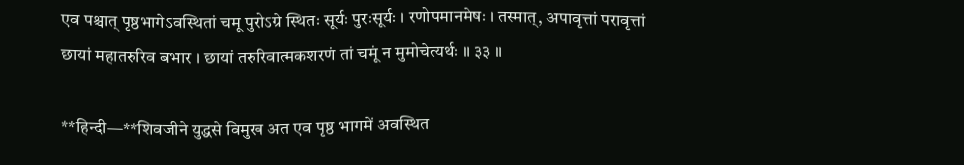एव पश्चात् पृष्ठभागेऽवस्थितां चमू पुरोऽग्रे स्थितः सूर्यः पुरःसूर्यः । रणोपमानमेषः । तस्मात्, अपावृत्तां परावृत्तां छायां महातरुरिव बभार । छायां तरुरिवात्मकशरणं तां चमूं न मुमोचेत्यर्थः ॥ ३३ ॥

**हिन्दी—**शिवजीने युद्धसे विमुख अत एव पृष्ठ भागमें अवस्थित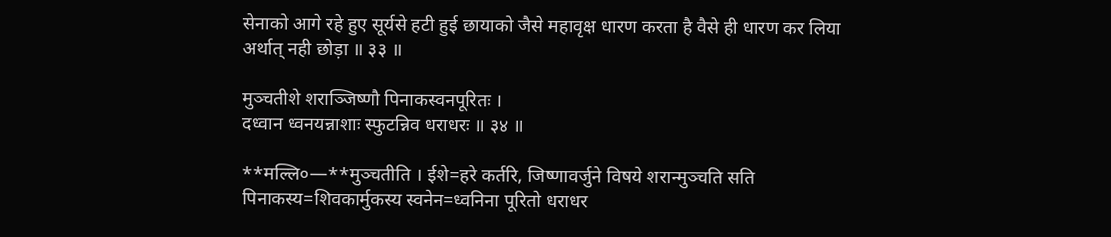सेनाको आगे रहे हुए सूर्यसे हटी हुई छायाको जैसे महावृक्ष धारण करता है वैसे ही धारण कर लिया अर्थात् नही छोड़ा ॥ ३३ ॥

मुञ्चतीशे शराञ्जिष्णौ पिनाकस्वनपूरितः ।
दध्वान ध्वनयन्नाशाः स्फुटन्निव धराधरः ॥ ३४ ॥

**मल्लि०—**मुञ्चतीति । ईशे=हरे कर्तरि, जिष्णावर्जुने विषये शरान्मुञ्चति सति पिनाकस्य=शिवकार्मुकस्य स्वनेन=ध्वनिना पूरितो धराधर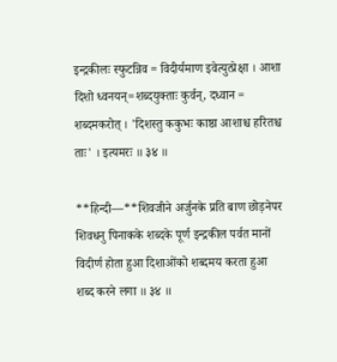इन्द्रकीलः स्फुटन्निव = विदीर्यमाण इवेत्युत्प्रेक्षा । आशा दिशो ध्वनयन्=शब्दयुक्ताः कुर्वन्, दध्वान = शब्दमकरोत् । 'दिशस्तु ककुभः काष्ठा आशाश्च हरितश्च ताः' । इत्यमरः ॥ ३४ ॥

**हिन्दी—**शिवजीने अर्जुनके प्रति बाण छोड़नेपर शिवधनु पिनाकके शब्दके पूर्ण इन्द्रकील पर्वत मानों विदीर्ण होता हुआ दिशाओंको शब्दमय करता हुआ शब्द करने लगा ॥ ३४ ॥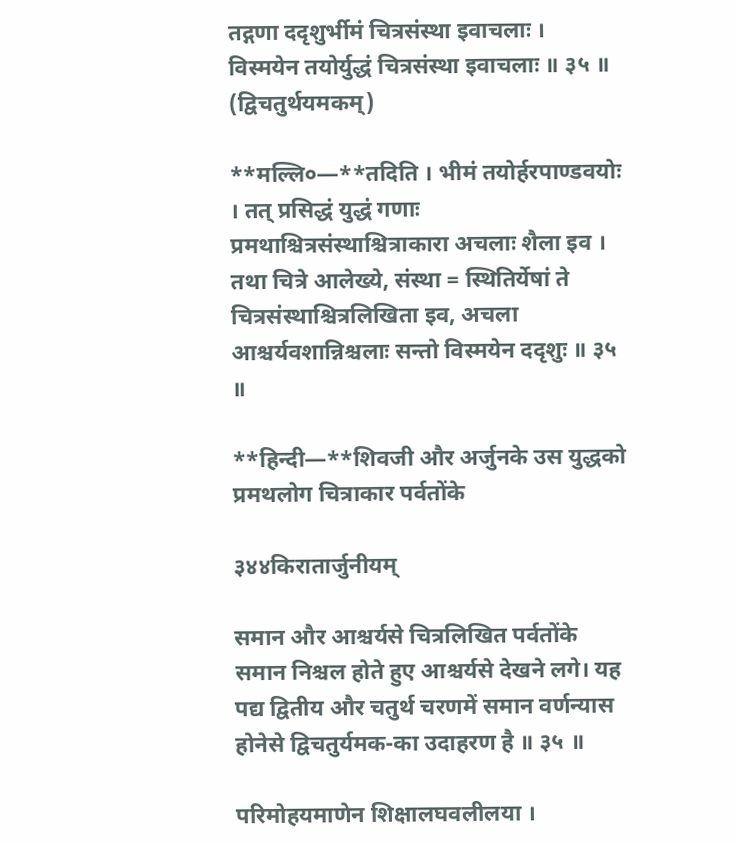तद्गणा ददृशुर्भीमं चित्रसंस्था इवाचलाः ।
विस्मयेन तयोर्युद्धं चित्रसंस्था इवाचलाः ॥ ३५ ॥
(द्विचतुर्थयमकम्)

**मल्लि०—**तदिति । भीमं तयोर्हरपाण्डवयोः । तत् प्रसिद्धं युद्धं गणाः प्रमथाश्चित्रसंस्थाश्चित्राकारा अचलाः शैला इव । तथा चित्रे आलेख्ये, संस्था = स्थितिर्येषां ते चित्रसंस्थाश्चित्रलिखिता इव, अचला आश्चर्यवशान्निश्चलाः सन्तो विस्मयेन ददृशुः ॥ ३५ ॥

**हिन्दी—**शिवजी और अर्जुनके उस युद्धको प्रमथलोग चित्राकार पर्वतोंके

३४४किरातार्जुनीयम्

समान और आश्चर्यसे चित्रलिखित पर्वतोंके समान निश्चल होते हुए आश्चर्यसे देखने लगे। यह पद्य द्वितीय और चतुर्थ चरणमें समान वर्णन्यास होनेसे द्विचतुर्यमक-का उदाहरण है ॥ ३५ ॥

परिमोहयमाणेन शिक्षालघवलीलया ।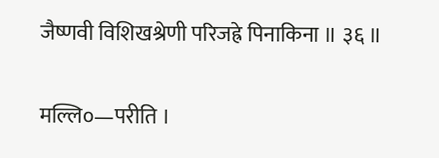जैष्णवी विशिखश्रेणी परिजह्रे पिनाकिना ॥ ३६ ॥

मल्लि०—परीति ।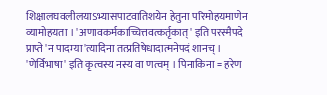शिक्षालघवलीलयाऽभ्यासपाटवातिशयेन हेतुना परिमोहयमाणेन व्यामोहयता । 'अणावकर्मकाच्चित्तवत्कर्तृकात्' इति परस्मैपदे प्राप्ते 'न पादम्या'त्यादिना तत्प्रतिषेधादात्मनेपदं शानच् । 'णेर्विभाषा' इति कृत्वस्य नस्य वा णत्वम् । पिनाकिना = हरेण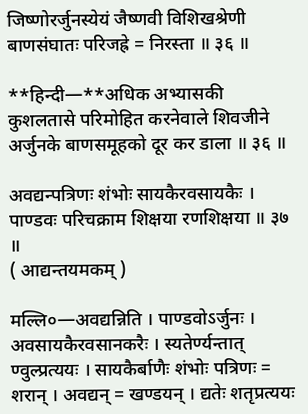जिष्णोरर्जुनस्येयं जैष्णवी विशिखश्रेणी बाणसंघातः परिजह्रे = निरस्ता ॥ ३६ ॥

**हिन्दी—**अधिक अभ्यासकी कुशलतासे परिमोहित करनेवाले शिवजीने अर्जुनके बाणसमूहको दूर कर डाला ॥ ३६ ॥

अवद्यन्पत्रिणः शंभोः सायकैरवसायकैः ।
पाण्डवः परिचक्राम शिक्षया रणशिक्षया ॥ ३७ ॥
( आद्यन्तयमकम् )

मल्लि०—अवद्यन्निति । पाण्डवोऽर्जुनः । अवसायकैरवसानकरैः । स्यतेर्ण्यन्तात् ण्वुल्प्रत्ययः । सायकैर्बाणैः शंभोः पत्रिणः = शरान् । अवद्यन् = खण्डयन् । द्यतेः शतृप्रत्ययः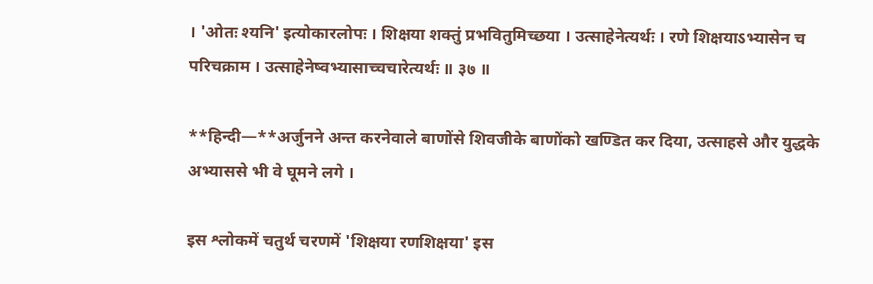। 'ओतः श्यनि' इत्योकारलोपः । शिक्षया शक्तुं प्रभवितुमिच्छया । उत्साहेनेत्यर्थः । रणे शिक्षयाऽभ्यासेन च परिचक्राम । उत्साहेनेष्वभ्यासाच्चचारेत्यर्थः ॥ ३७ ॥

**हिन्दी—**अर्जुनने अन्त करनेवाले बाणोंसे शिवजीके बाणोंको खण्डित कर दिया, उत्साहसे और युद्धके अभ्याससे भी वे घूमने लगे ।

इस श्लोकमें चतुर्थ चरणमें 'शिक्षया रणशिक्षया' इस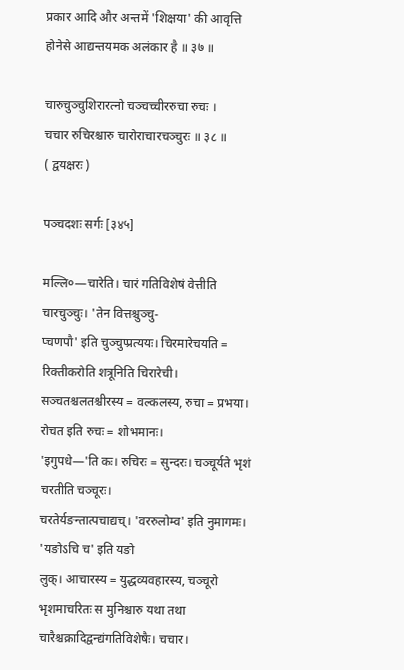प्रकार आदि और अन्तमें 'शिक्षया' की आवृत्ति होनेसे आद्यन्तयमक अलंकार है ॥ ३७ ॥

चारुचुञ्चुशिरारत्नो चञ्चच्चीररुचा रुचः ।
चचार रुचिरश्चारु चारोराचारचञ्चुरः ॥ ३८ ॥
( द्वयक्षरः )

पञ्चदशः सर्गः [३४५]

मल्लि०—चारेति। चारं गतिविशेषं वेत्तीति चारचुञ्चुः। 'तेन वित्तश्चुञ्चु-
प्चणपौ' इति चुञ्चुप्प्रत्ययः। चिरमारेचयति = रिक्तीकरोति शत्रूनिति चिरारेची।
सञ्चतश्चलतश्चीरस्य = वल्कलस्य, रुचा = प्रभया। रोचत इति रुचः = शोभमानः।
'इगुपधे—'ति कः। रुचिरः = सुन्दरः। चञ्चूर्यते भृशं चरतीति चञ्चूरः।
चरतेर्यङन्तात्पचाद्यच्। 'वररुलोम्व' इति नुमागमः। 'यङोऽचि च' इति यङो
लुक्। आचारस्य = युद्धव्यवहारस्य, चञ्चूरो भृशमाचरितः स मुनिश्चारु यथा तथा
चारैश्चक्रादिद्वन्द्यंगतिविशेषैः। चचार।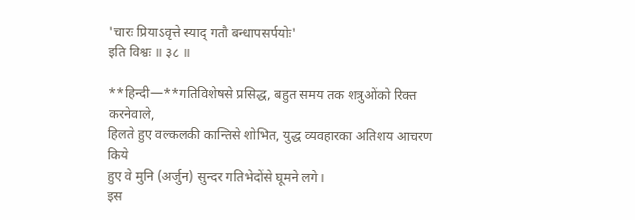'चारः प्रियाऽवृत्ते स्याद् गतौ बन्धापसर्पयोः'
इति विश्वः ॥ ३८ ॥

**हिन्दी—**गतिविशेषसे प्रसिद्ध, बहुत समय तक शत्रुओंको रिक्त करनेवाले,
हिलते हुए वल्कलकी कान्तिसे शोभित, युद्ध व्यवहारका अतिशय आचरण किये
हुए वे मुनि (अर्जुन) सुन्दर गतिभेदोंसे घूमने लगे।
इस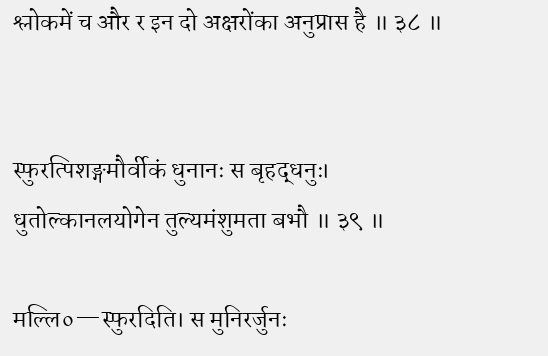श्लोकमें च और र इन दो अक्षरोंका अनुप्रास है ॥ ३८ ॥


स्फुरत्पिशङ्गमौर्वीकं धुनानः स बृहद्धनुः।
धुतोल्कानलयोगेन तुल्यमंशुमता बभौ ॥ ३९ ॥

मल्लि०—स्फुरदिति। स मुनिरर्जुनः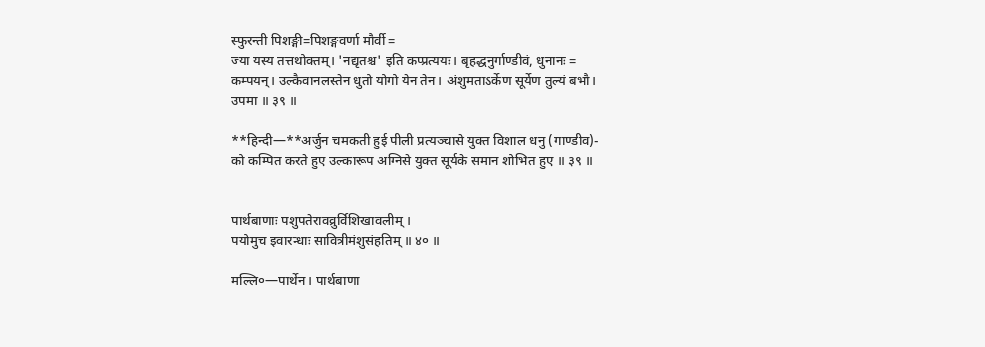स्फुरन्ती पिशङ्गी=पिशङ्गवर्णा मौर्वी =
ज्या यस्य तत्तथोक्तम्। 'नद्यृतश्च' इति कप्प्रत्ययः। बृहद्धनुर्गाण्डीवं, धुनानः =
कम्पयन्। उल्कैवानलस्तेन धुतो योगो येन तेन। अंशुमताऽर्केण सूर्येण तुल्यं बभौ।
उपमा ॥ ३९ ॥

**हिन्दी—**अर्जुन चमकती हुई पीली प्रत्यञ्चासे युक्त विशाल धनु (गाण्डीव)-
को कम्पित करते हुए उल्कारूप अग्निसे युक्त सूर्यके समान शोभित हुए ॥ ३९ ॥


पार्थबाणाः पशुपतेरावव्रुर्विशिखावलीम् ।
पयोमुच इवारन्धाः सावित्रीमंशुसंहतिम् ॥ ४० ॥

मल्लि०—पार्थेन। पार्थबाणा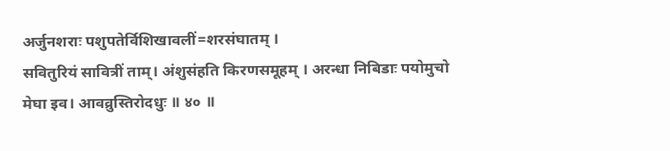अर्जुनशराः पशुपतेर्विशिखावलीं=शरसंघातम् ।
सवितुरियं सावित्रीं ताम्। अंशुसंहति किरणसमूहम् । अरन्धा निबिडाः पयोमुचो
मेघा इव। आवव्रुस्तिरोदधुः ॥ ४० ॥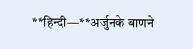**हिन्दी—**अर्जुनके बाणने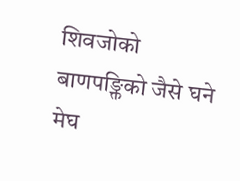शिवजोको बाणपङ्क्तिको जैसे घने मेघ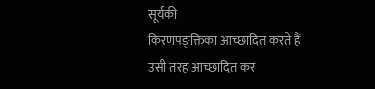सूर्यकी
किरणपङ्क्तिका आच्छादित करते हैं उसी तरह आच्छादित कर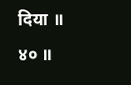दिया ॥ ४० ॥